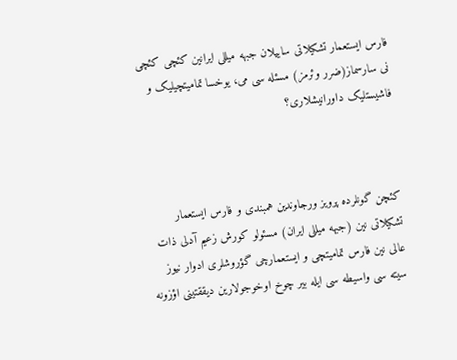فارس ایستعمار تشکیلاتی ساییلان جبهه میللی ایرانین کئچی کئچی نی سارسماز(ضرر وئرمز) مسئله سی می، یوخسا تمامیتچیلیک و فاشیستلیک داورانیشلاری؟



کئچن گونلرده پرویز ورجاوندین همبندی و فارس ایستعمار تشکیلاتی نین (جبهه میللی ایران) مسئولو کورش زعیم آدلی ذات عالی نین فارس تمامیتچی و ایستعمارچی گؤروشلری ادوار نیوز سیته سی واسیطه سی ایله بیر چوخ اوخوجولارین دیققتینی اؤزونه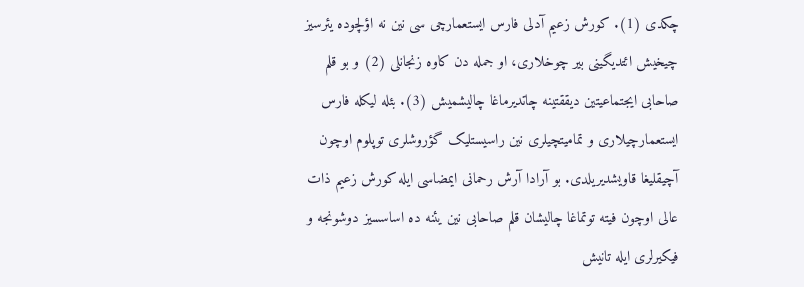چکدی (1). کورش زعیم آدلی فارس ایستعمارچی سی نین نه اؤلچوده یئرسیز چیخیش ائتدیگینی بیر چوخلاری، او جمله دن کاوه زنجانلی (2) و بو قلم صاحابی ایجتماعیتین دیققتینه چاتدیرماغا چالیشمیش (3). بئله لیکله فارس ایستعمارچیلاری و تمامیتچیلری نین راسیستلیک گؤروشلری توپلوم اوچون آچیقلیغا قاویشدیریلدی. بو آرادا آرش رحمانی ایمضاسی ایله کورش زعیم ذات عالی اوچون فیته توتماغا چالیشان قلم صاحابی نین یئنه ده اساسسیز دوشونجه و فیکیرلری ایله تانیش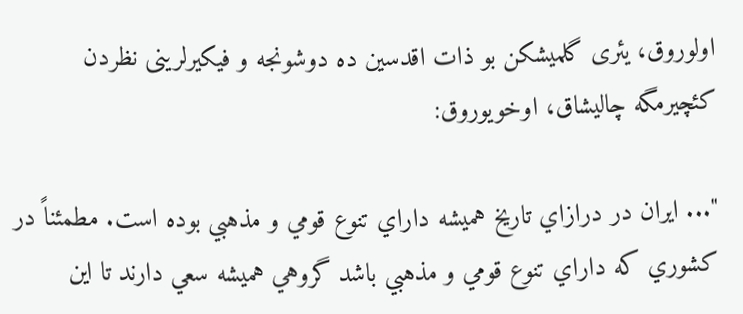اولوروق، یئری گلمیشکن بو ذات اقدسین ده دوشونجه و فیکیرلرینی نظردن کئچیرمگه چالیشاق، اوخویوروق:

"... ايران در درازاي تاريخ هميشه داراي تنوع قومي و مذهبي بوده است. مطمئناً در كشوري كه داراي تنوع قومي و مذهبي باشد گروهي هميشه سعي دارند تا اين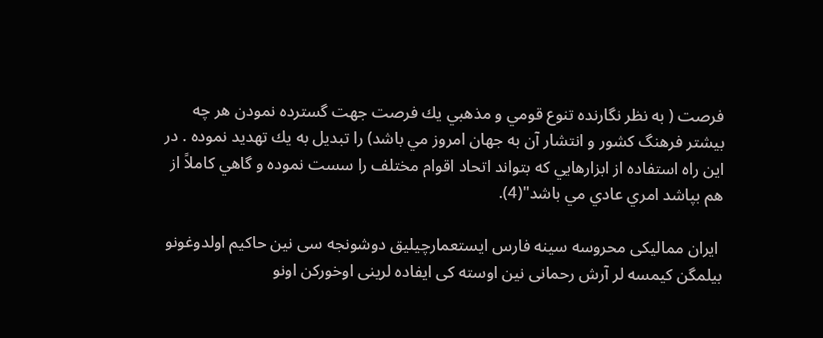فرصت ( به نظر نگارنده تنوع قومي و مذهبي يك فرصت جهت گسترده نمودن هر چه بيشتر فرهنگ كشور و انتشار آن به جهان امروز مي باشد) را تبديل به يك تهديد نموده . در اين راه استفاده از ابزارهايي كه بتواند اتحاد اقوام مختلف را سست نموده و گاهي كاملاً از هم بپاشد امري عادي مي باشد"(4).

 ایران ممالیکی محروسه سینه فارس ایستعمارچیلیق دوشونجه سی نین حاکیم اولدوغونو بیلمگن کیمسه لر آرش رحمانی نین اوسته کی ایفاده لرینی اوخورکن اونو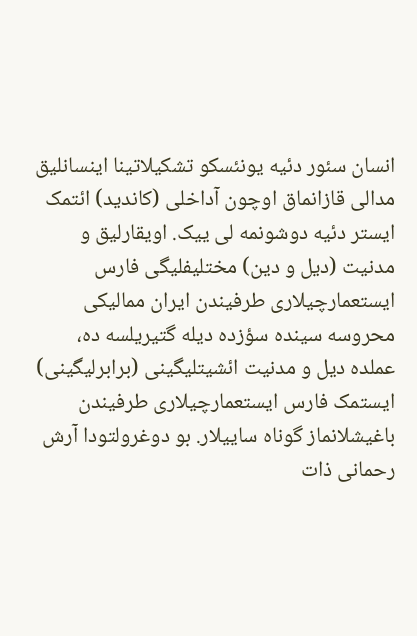انسان سئور دئیه یونئسکو تشکیلاتینا اینسانلیق مدالی قازانماق اوچون آداخلی (کاندید) ائتمک ایستر دئیه دوشونمه لی ییک. اویقارلیق و مدنیت (دیل و دین) مختلیفلیگی فارس ایستعمارچیلاری طرفیندن ایران ممالیکی محروسه سینده سؤزده دیله گتیریلسه ده، عملده دیل و مدنیت ائشیتلیگینی (برابرلیگینی) ایستمک فارس ایستعمارچیلاری طرفیندن باغیشلانماز گوناه ساییلار. بو دوغرولتودا آرش رحمانی ذات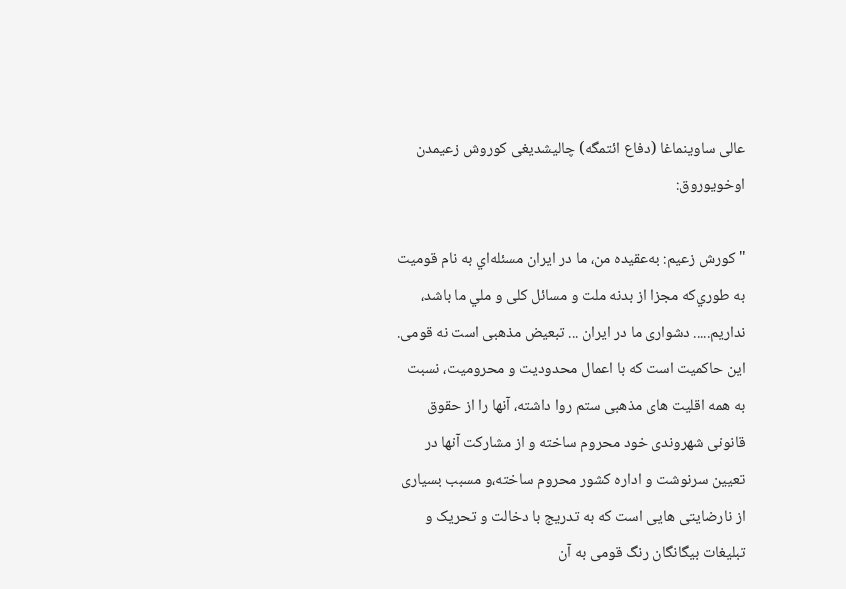عالی ساوینماغا (دفاع ائتمگه) چالیشدیغی کوروش زعیمدن اوخویوروق:

" کورش زعیم: به‌عقيده‌ من، ما در ايران مسئله‌اي به نام قوميت به‌ طوري‌كه مجزا از بدنه‌ ملت و مسائل کلی و‌ ملي ما باشد، نداريم..... دشواری ما در ایران ... تبعیض مذهبی است نه قومی. این حاکمیت است که با اعمال محدودیت و محرومیت، نسبت به همه اقلیت های مذهبی ستم روا داشته، آنها را از حقوق قانونی شهروندی خود محروم ساخته و از مشارکت آنها در تعیین سرنوشت و اداره کشور محروم ساخته،و مسبب بسیاری از نارضایتی هایی است که به تدریج با دخالت و تحریک و تبلیغات بیگانگان رنگ قومی به آن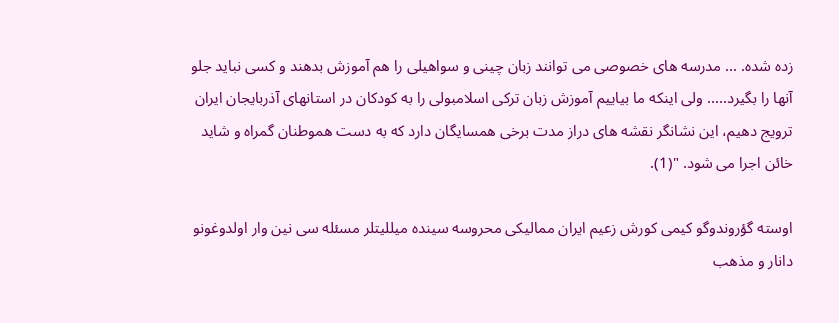زده شده. ... مدرسه های خصوصی می توانند زبان چینی و سواهیلی را هم آموزش بدهند و کسی نباید جلو آنها را بگیرد..... ولی اینکه ما بیاییم آموزش زبان ترکی اسلامبولی را به کودکان در استانهای آذربایجان ایران ترویج دهیم، این نشانگر نقشه های دراز مدت برخی همسایگان دارد که به دست هموطنان گمراه و شاید خائن اجرا می شود. "(1).

اوسته گؤروندوگو کیمی کورش زعیم ایران ممالیکی محروسه سینده میللیتلر مسئله سی نین وار اولدوغونو دانار و مذهب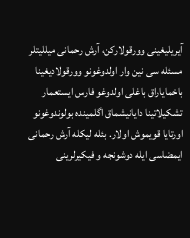آیریلیغینی وورقولارکن، آرش رحمانی میللیتلر مسئله سی نین وار اولدوغونو وورقولادیغینا باخمایاراق باغلی اولدوغو فارس ایستعمار تشکیلاتینا دایانیشماق اگلمینده بولوندوغونو اورتایا قویموش اولار. بئله لیکله آرش رحمانی ایمضاسی ایله دوشونجه و فیکیرلرینی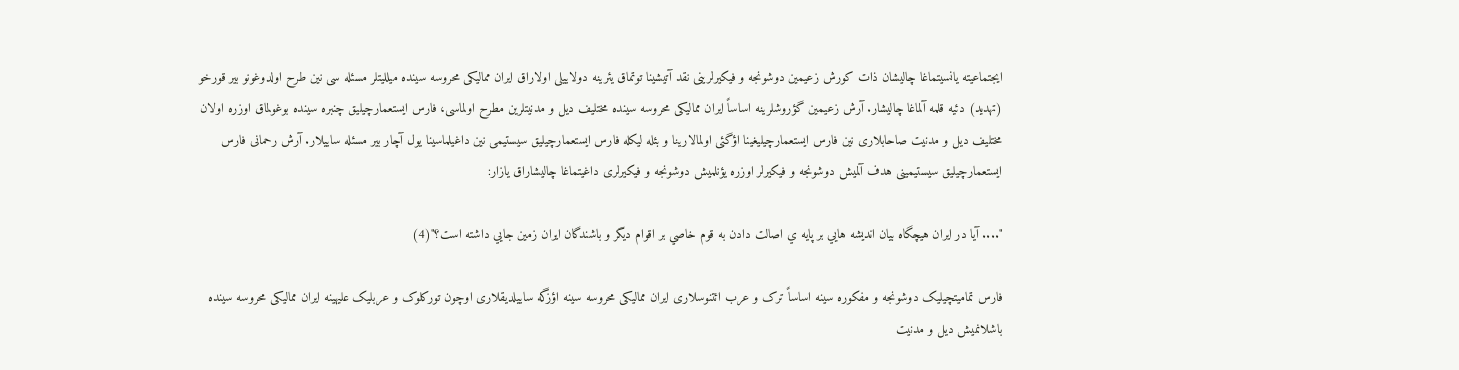ایجتماعیته یانسیتماغا چالیشان ذات کورش زعیمین دوشونجه و فیکیرلرینی نقد آتیشینا توتماق یئرینه دولاییلی اولاراق ایران ممالیکی محروسه سینده میللیتلر مسئله سی نین طرح اولدوغونو بیر قورخو (تهدید) دئیه قلمه آلماغا چالیشار. آرش زعیمین گؤروشلرینه اساساً ایران ممالیکی محروسه سینده مختلیف دیل و مدنیتلرین مطرح اولماسی، فارس ایستعمارچیلیق چنبره سینده بوغولماق اوزره اولان مختلیف دیل و مدنیت صاحابلاری نین فارس ایستعمارچیلیغینا اؤگئی اولمالارینا و بئله لیکله فارس ایستعمارچیلیق سیستیمی نین داغیلماسینا یول آچار بیر مسئله ساییلار. آرش رحمانی فارس ایستعمارچیلیق سیستیمینی هدف آلمیش دوشونجه و فیکیرلر اوزره یؤنلمیش دوشونجه و فیکیرلری داغیتماغا چالیشاراق یازار:

".... آيا در ايران هيچگاه بيان انديشه هايي بر پايه ي اصالت دادن به قوم خاصي بر اقوام ديگر و باشندگان ايران زمين جايي داشته است؟"(4)

فارس تمامیتچیلیک دوشونجه و مفکوره سینه اساساً ترک و عرب ائتنوسلاری ایران ممالیکی محروسه سینه اؤزگه ساییلدیقلاری اوچون تورکلوک و عربلیک علیهینه ایران ممالیکی محروسه سینده باشلانمیش دیل و مدنیت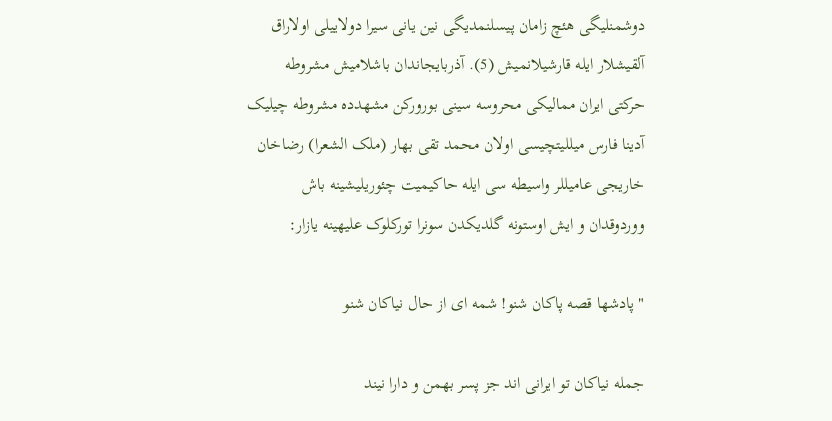دوشمنلیگی هئچ زامان پیسلنمدیگی نین یانی سیرا دولاییلی اولاراق آلقیشلار ایله قارشیلانمیش (5). آذربایجاندان باشلامیش مشروطه حرکتی ایران ممالیکی محروسه سینی بورورکن مشهدده مشروطه چیلیک آدینا فارس میللیتچیسی اولان محمد تقی بهار (ملک الشعرا) رضاخان خاریجی عامیللر واسیطه سی ایله حاکیمیت چئوریلیشینه باش ووردوقدان و ایش اوستونه گلدیکدن سونرا تورکلوک علیهینه یازار:

" پادشها قصه پاکان شنو! شمه ای از حال نیاکان شنو

جمله نیاکان تو ایرانی اند جز پسر بهمن و دارا نیند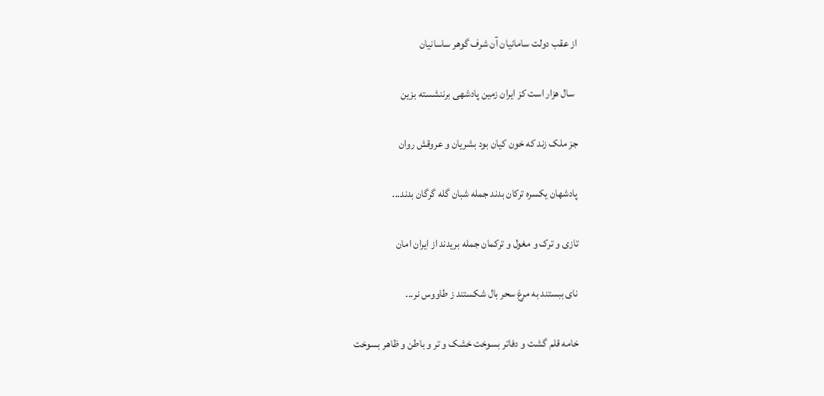از عقب دولت سامانیان آن شرف گوهر ساسانیان

 سال هزار است کز ایران زمین پادشهی برننشسته بزین

جز ملک زند که خون کیان بود بشریان و عروقش روان

پادشهان یکسره ترکان بدند جمله شبان گله گرگان بدند...

تازی و ترک و مغول و ترکمان جمله بریدند از ایران امان

نای ببستند به مرغ سحر بال شکستند ز طاووس نر...

خامه قلم گشت و دفاتر بسوخت خشک و تر و باطن و ظاهر بسوخت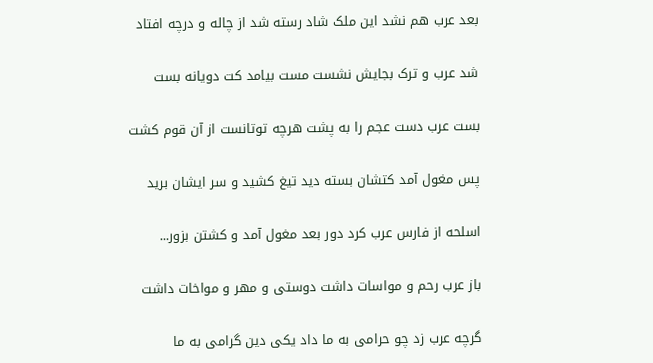بعد عرب هم نشد این ملک شاد رسته شد از چاله و درچه افتاد

شد عرب و ترک بجایش نشست مست بیامد کت دویانه بست

بست عرب دست عجم را به پشت هرچه توتانست از آن قوم کشت

پس مغول آمد کتشان بسته دید تیغ کشید و سر ایشان برید

اسلحه از فارس عرب کرد دور بعد مغول آمد و کشتن بزور...

باز عرب رحم و مواسات داشت دوستی و مهر و مواخات داشت

گرچه عرب زد چو حرامی به ما داد یکی دین گرامی به ما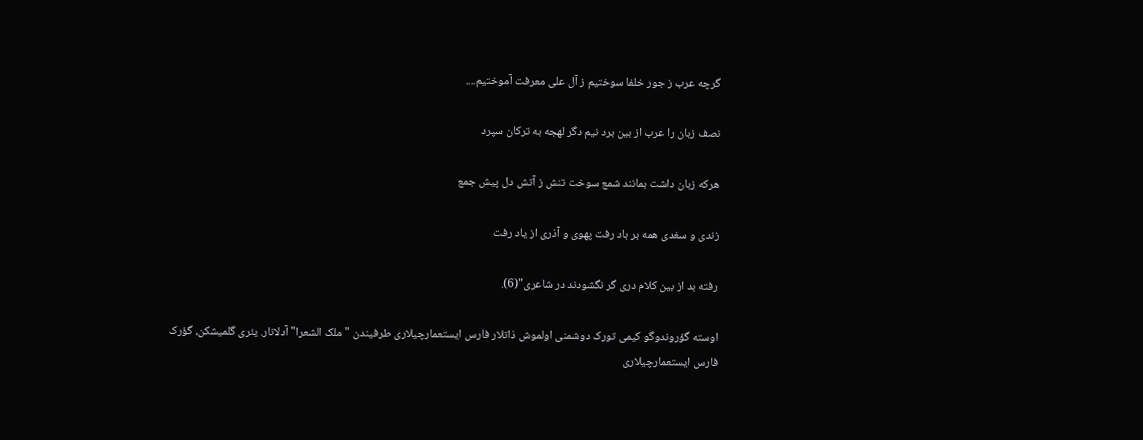گرچه عرب ز جور خلفا سوختیم ز آل علی معرفت آموختیم....

نصف زبان را عرب از بین برد نیم دگر لهجه به ترکان سپرد

هرکه زبان داشت بمانند شمع سوخت تنش ز آتش دل پیش جمع

زندی و سغدی همه بر باد رفت پهوی و آذری از یاد رفت

رفته بد از بین کلام دری گر نگشودند در شاعری"(6).

اوسته گؤروندوگو کیمی تورک دوشمنی اولموش ذاتلار فارس ایستعمارچیلاری طرفیندن "ملک الشعرا" آدلانار. یئری گلمیشکن، گؤرک فارس ایستعمارچیلاری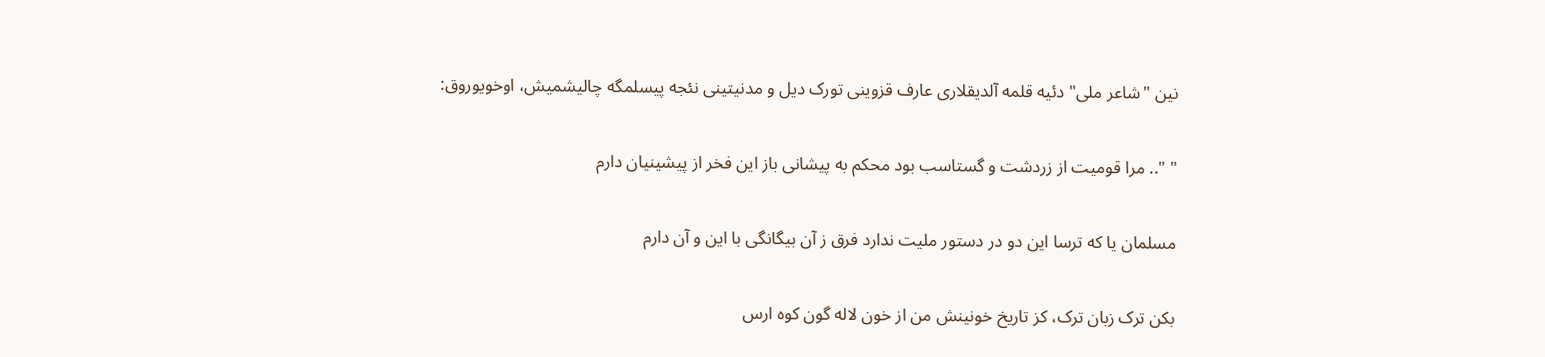نین "شاعر ملی" دئیه قلمه آلدیقلاری عارف قزوینی تورک دیل و مدنیتینی نئجه پیسلمگه چالیشمیش، اوخویوروق:

" ".. مرا قومیت از زردشت و گستاسب بود محکم به پیشانی باز این فخر از پیشینیان دارم

مسلمان یا که ترسا این دو در دستور ملیت ندارد فرق ز آن بیگانگی با این و آن دارم

بکن ترک زبان ترک، کز تاریخ خونینش من از خون لاله گون کوه ارس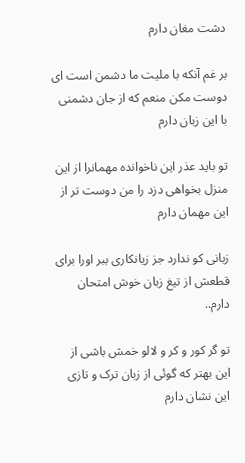دشت مغان دارم

بر غم آنکه با ملیت ما دشمن است ای دوست مکن منعم که از جان دشمنی با این زبان دارم

تو باید عذر این ناخوانده مهمانرا از این منزل بخواهی دزد را من دوست تر از این مهمان دارم

زبانی کو ندارد جز زیانکاری ببر اورا برای قطعش از تیغ زبان خوش امتحان دارم..

تو گر کور و کر و لالو خمش باشی از این بهتر که گوئی از زبان ترک و تازی این نشان دارم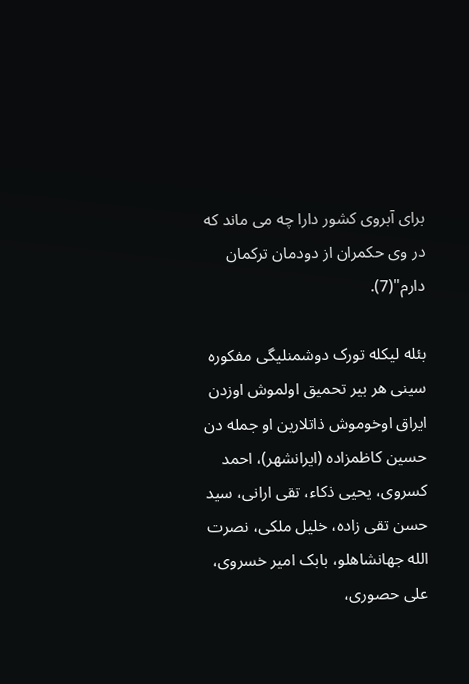برای آبروی کشور دارا چه می ماند که در وی حکمران از دودمان ترکمان دارم"(7).

بئله لیکله تورک دوشمنلیگی مفکوره سینی هر بیر تحمیق اولموش اوزدن ایراق اوخوموش ذاتلارین او جمله دن حسین کاظمزاده (ایرانشهر)، احمد کسروی، یحیی ذکاء، تقی ارانی، سید حسن تقی زاده، خلیل ملکی، نصرت الله جهانشاهلو، بابک امیر خسروی، علی حصوری،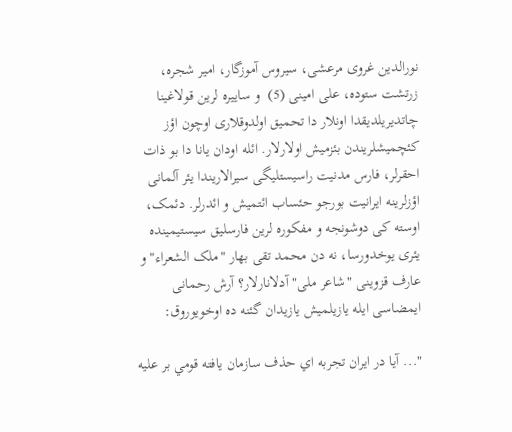نورالدین غروی مرعشی، سیروس آموزگار، امیر شجره، زرتشت ستوده، علی امینی (5)  و ساییره لرین قولاغینا چاتدیریلدیقدا اونلار دا تحمیق اولدوقلاری اوچون اؤز کئچمیشلریندن بئزمیش اولارلار. ائله اودان یانا دا بو ذات احقرلر، فارس مدنیت راسیستلیگی سیرالاریندا یئر آلمانی اؤزلرینه ایرانیت بورجو حئساب ائتمیش و ائدرلر. دئمک، اوسته کی دوشونجه و مفکوره لرین فارسلیق سیستیمینده یئری یوخدورسا، نه دن محمد تقی بهار "ملک الشعراء" و عارف قزوینی "شاعر ملی" آدلانارلار؟ آرش رحمانی ایمضاسی ایله یازیلمیش یازیدان گئنه ده اوخویوروق:

"... آيا در ايران تجربه اي حذف سازمان يافته قومي بر عليه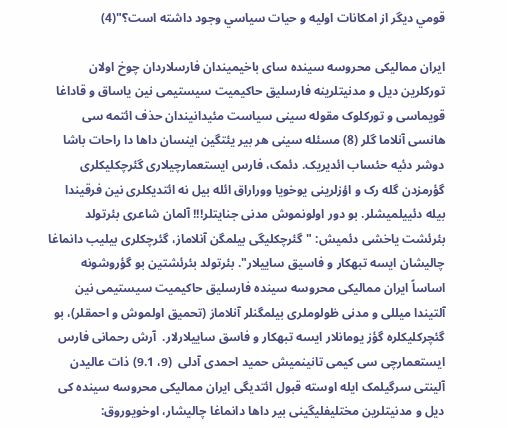قومي ديگر از امكانات اوليه و حيات سياسي وجود داشته است؟"(4)

ایران ممالیکی محروسه سینده سای باخیمیندان فارسلاردان چوخ اولان تورکلرین دیل و مدنیتلرینه فارسلیق حاکیمیت سیستیمی نین یاساق و قاداغا قویماسی و تورکلوک مقوله سینی سیاست مئیدانیندان حذف ائتمه سی هانسی آنلاما گلر (8) مسئله سینی هر بیر یئتگین اینسان داها دا راحات باشا دوشر دئیه حئساب ائدیریک. دئمک، فارس ایستعمارچیلاری گئرچکلیکلری گؤرمزدن گله رک و اؤزلرینی یوخویا ووراراق ائله بیل نه ائتدیکلری نین فرقیندا بیله دئییلمیشلر. بو دور اولونموش مدنی جنایتلر!!! آلمان شاعری بئرتولد بئرئشت یاخشی دئمیش: "گئرچکلیگی بیلمگن آنلاماز، گئرچکلری بیلیب دانماغا چالیشان ایسه تبهکار و فاسیق ساییلار". بئرتولد بئرئشتین بو گؤروشونه اساساً ایران ممالیکی محروسه سینده فارسلیق حاکیمیت سیستیمی نین آلتیندا میللی و مدنی ظولوملری بیلمگنلر آنلاماز (تحمیق اولموش و احمقلر)، بو گئچرکلیکلره گؤز یومانلار ایسه تبهکار و فاسق ساییلارلار.  آرش رحمانی فارس ایستعمارچی سی کیمی تانینمیش حمید احمدی آدلی  (9، 9.1) ذات عالیدن آلینتی سرگیلمک ایله اوسته قبول ائتدیگی ایران ممالیکی محروسه سینده کی دیل و مدنیتلرین مختلیفلیگینی بیر داها دانماغا چالیشار، اوخویوروق: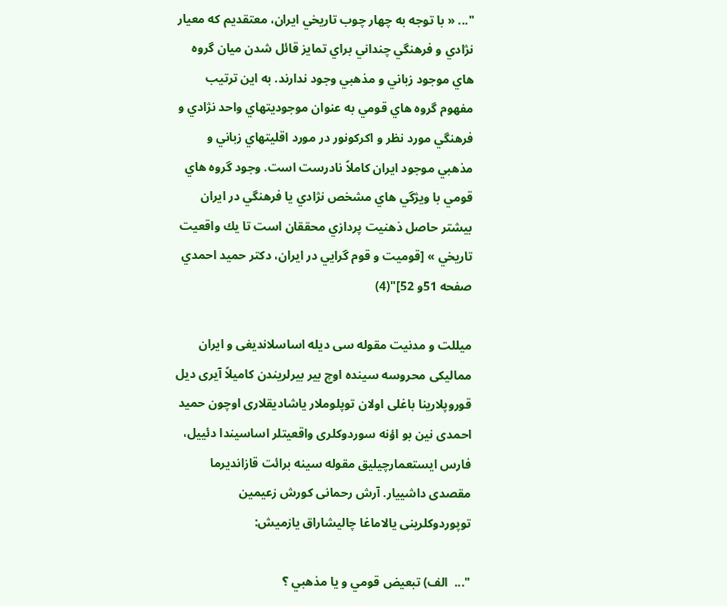"... « با توجه به چهار چوب تاريخي ايران، معتقديم كه معيار نژادي و فرهنگي چنداني براي تمايز قائل شدن ميان گروه هاي موجود زباني و مذهبي وجود ندارند. به اين ترتيب مفهوم گروه هاي قومي به عنوان موجوديتهاي واحد نژادي و فرهنگي مورد نظر و اكركونور در مورد اقليتهاي زباني و مذهبي موجود ايران كاملاً نادرست است. وجود گروه هاي قومي با ويژگي هاي مشخص نژادي يا فرهنگي در ايران بيشتر حاصل ذهنيت پردازي محققان است تا يك واقعيت تاريخي » [قوميت و قوم گرايي در ايران، دكتر حميد احمدي صفحه 51و 52]"(4)

میللت و مدنیت مقوله سی دیله اساسلاندیغی و ایران ممالیکی محروسه سینده اوچ بیر بیرلریندن کامیلاً آیری دیل قوروپلارینا باغلی اولان توپلوملار یاشادیقلاری اوچون حمید احمدی نین بو اؤنه سوردوکلری واقعیتلر اساسیندا دئییل، فارس ایستعمارچیلیق مقوله سینه برائت قازاندیرما مقصدی داشییار. آرش رحمانی کورش زعیمین توپوردوکلرینی یالاماغا چالیشاراق یازمیش:

"...  الف) تبعيض قومي و يا مذهبي ؟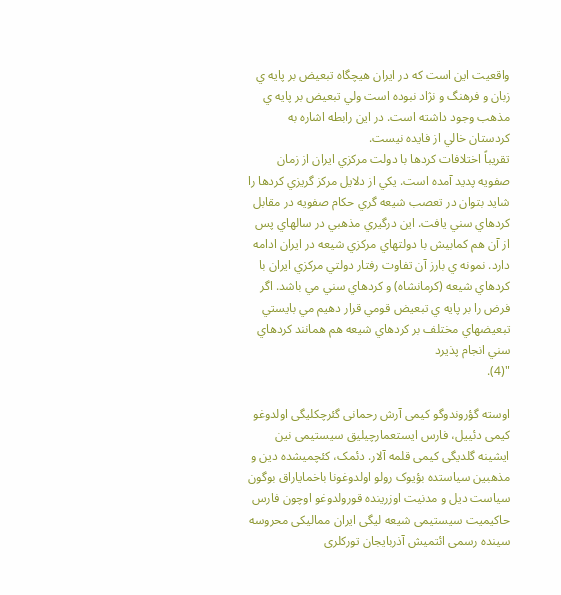واقعيت اين است كه در ايران هيچگاه تبعيض بر پايه ي زبان و فرهنگ و نژاد نبوده است ولي تبعيض بر پايه ي مذهب وجود داشته است. در اين رابطه اشاره به كردستان خالي از فايده نيست.
تقريباً اختلافات كردها با دولت مركزي ايران از زمان صفويه پديد آمده است. يكي از دلايل مركز گريزي كردها را شايد بتوان در تعصب شيعه گري حكام صفويه در مقابل كردهاي سني يافت. اين درگيري مذهبي در سالهاي پس از آن هم كمابيش با دولتهاي مركزي شيعه در ايران ادامه دارد. نمونه ي بارز آن تفاوت رفتار دولتي مركزي ايران با كردهاي شيعه (كرمانشاه) و كردهاي سني مي باشد. اگر فرض را بر پايه ي تبعيض قومي قرار دهيم مي بايستي تبعيضهاي مختلف بر كردهاي شيعه هم همانند كردهاي سني انجام پذيرد
"(4).

اوسته گؤروندوگو کیمی آرش رحمانی گئرچکلیگی اولدوغو کیمی دئییل، فارس ایستعمارچیلیق سیستیمی نین ایشینه گلدیگی کیمی قلمه آلار. دئمک، کئچمیشده دین و مذهبین سیاستده بؤیوک رولو اولدوغونا باخمایاراق بوگون سیاست دیل و مدنیت اوزرینده قورولدوغو اوچون فارس حاکیمیت سیستیمی شیعه لیگی ایران ممالیکی محروسه سینده رسمی ائتمیش آذربایجان تورکلری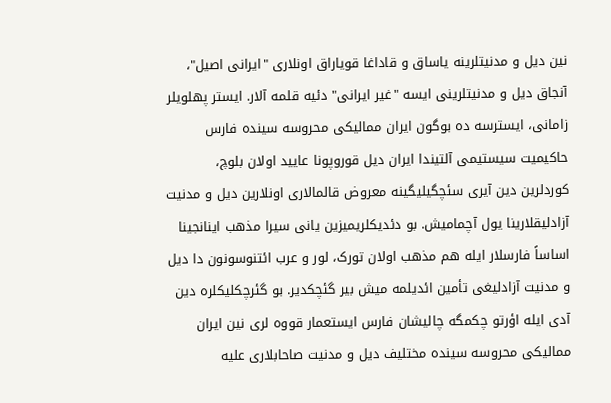نین دیل و مدنیتلرینه یاساق و قاداغا قویاراق اونلاری "ایرانی اصیل"، آنجاق دیل و مدنیتلرینی ایسه "غیر ایرانی" دئیه قلمه آلار. ایستر پهلویلر زامانی، ایسترسه ده بوگون ایران ممالیکی محروسه سینده فارس حاکیمیت سیستیمی آلتیندا ایران دیل قوروپونا عایید اولان بلوچ، کوردلرین دین آیری سئچگیلیگینه معروض قالمالاری اونلارین دیل و مدنیت آزادلیقلارینا یول آچمامیش. بو دئدیکلریمیزین یانی سیرا مذهب اینانجینا اساساً فارسلار ایله هم مذهب اولان تورک، لور و عرب ائتنوسونون دا دیل و مدنیت آزادلیغی تأمین ائدیلمه میش بیر گئچکدیر. بو گئرچکلیکلره دین آدی ایله اؤرتو چکمگه چالیشان فارس ایستعمار قووه لری نین ایران ممالیکی محروسه سینده مختلیف دیل و مدنیت صاحابلاری علیه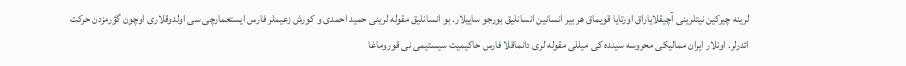لرینه چیرکین نیتلرینی آچیقلایاراق اورتایا قویماق هر بیر انسانین انسانلیق بورجو ساییلار. بو انسانلیق مقوله لرینی حمید احمدی و کورش زعیملر فارس ایستعمارچی سی اولدوقلاری اوچون گؤرمزدن حرکت ائدرلر. اونلار ایران ممالیکی محروسه سینده کی میللی مقوله لری دانماقلا فارس حاکیمیت سیستیمی نی قوروماغا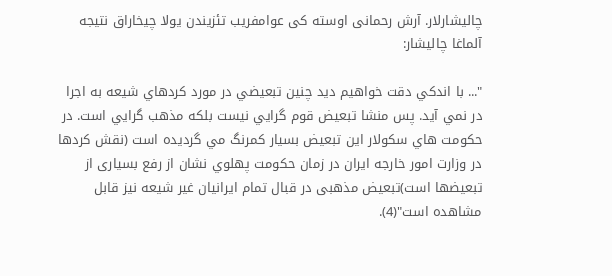چالیشارلار. آرش رحمانی اوسته کی عوامفریب تئزیندن یولا چیخاراق نتیجه آلماغا چالیشار:

"... با اندكي دقت خواهيم ديد چنين تبعيضي در مورد كردهاي شيعه به اجرا در نمي آيد. پس منشا تبعيض قوم گرايي نيست بلكه مذهب گرايي است. در حكومت هاي سكولار اين تبعيض بسيار كمرنگ مي گرديده است (نقش كردها در وزارت امور خارجه ايران در زمان حكومت پهلوي نشان از رفع بسیاری از تبعیضها است)تبعیض مذهبی در قبال تمام ايرانيان غير شيعه نيز قابل مشاهده است"(4).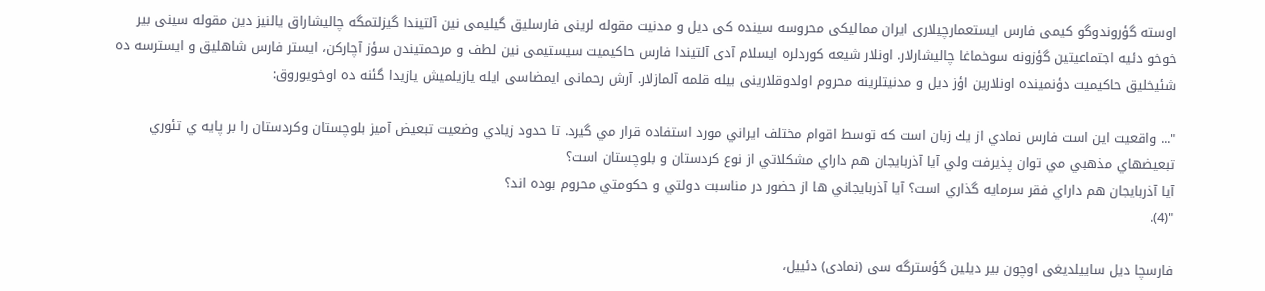اوسته گؤروندوگو کیمی فارس ایستعمارچیلاری ایران ممالیکی محروسه سینده کی دیل و مدنیت مقوله لرینی فارسلیق گیلیمی نین آلتیندا گیزلتمگه چالیشاراق یالنیز دین مقوله سینی بیر خوخو دئیه اجتماعیتین گؤزونه سوخماغا چالیشارلار. اونلار شیعه کوردلره ایسلام آدی آلتیندا فارس حاکیمیت سیستیمی نین لطف و مرحمتیندن سؤز آچارکن، ایستر فارس شاهلیق و ایسترسه ده شئیخلیق حاکیمیت دؤنمینده اونلارین اؤز دیل و مدنیتلرینه محروم اولدوقلارینی بیله قلمه آلمازلار. آرش رحمانی ایمضاسی ایله یازیلمیش یازیدا گئنه ده اوخویوروق:

"... واقعيت اين است فارس نمادي از يك زبان است كه توسط اقوام مختلف ايراني مورد استفاده قرار مي گيرد. تا حدود زيادي وضعيت تبعيض آميز بلوچستان وكردستان را بر پايه ي تئوري تبعيضهاي مذهبي مي توان پذيرفت ولي آيا آذربايجان هم داراي مشكلاتي از نوع كردستان و بلوچستان است؟
آيا آذربايجان هم داراي فقر سرمايه گذاري است؟ آيا آذربايجاني ها از حضور در مناسبت دولتي و حكومتي محروم بوده اند؟
"(4).

فارسچا دیل ساییلدیغی اوچون بیر دیلین گؤسترگه سی (نمادی) دئییل،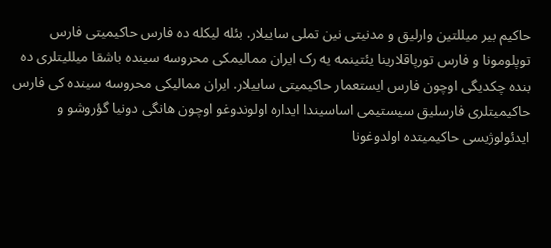حاکیم بیر میللتین وارلیق و مدنیتی نین تملی ساییلار. بئله لیکله ده فارس حاکیمیتی فارس توپلومونا و فارس تورپاقلارینا یئتینمه یه رک ایران ممالیمکی محروسه سینده باشقا میللیتلری ده بنده چکدیگی اوچون فارس ایستعمار حاکیمیتی ساییلار. ایران ممالیکی محروسه سینده کی فارس حاکیمیتلری فارسلیق سیستیمی اساسیندا ایداره اولوندوغو اوچون هانگی دونیا گؤروشو و ایدئولوژیسی حاکیمیتده اولدوغونا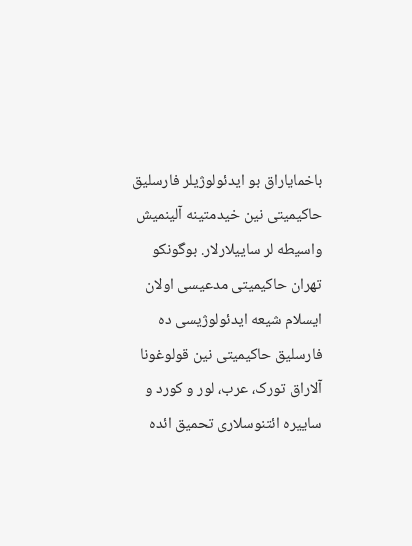باخمایاراق بو ایدئولوژیلر فارسلیق حاکیمیتی نین خیدمتینه آلینمیش واسیطه لر ساییلارلار. بوگونکو تهران حاکیمیتی مدعیسی اولان ایسلام شیعه ایدئولوژیسی ده فارسلیق حاکیمیتی نین قولوغونا آلاراق تورک، عرب، لور و کورد و ساییره ائتنوسلاری تحمیق ائده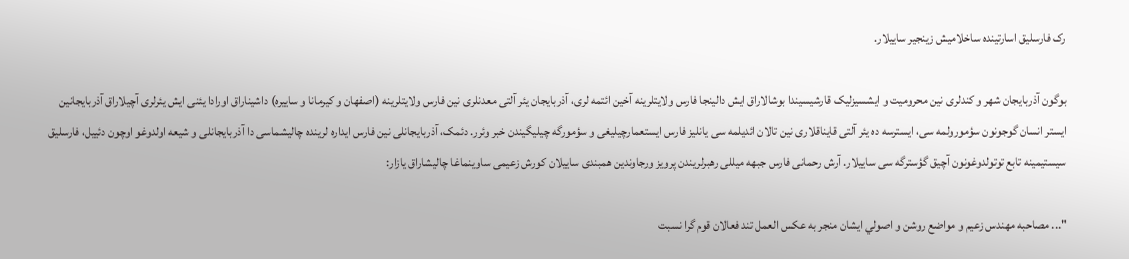رک فارسلیق اسارتینده ساخلامیش زینجیر ساییلار.

بوگون آذربایجان شهر و کندلری نین محرومیت و ایشسیزلیک قارشیسیندا بوشالاراق ایش دالینجا فارس ولایتلرینه آخین ائتمه لری، آذربایجان یئر آلتی معدنلری نین فارس ولایتلرینه (اصفهان و کیرمانا و ساییره) داشیناراق اورادا یئنی ایش یئرلری آچیلاراق آذربایجانین ایستر انسان گوجونون سؤمورولمه سی، ایسترسه ده یئر آلتی قایناقلاری نین تالان ائدیلمه سی یانلیز فارس ایستعمارچیلیغی و سؤمورگه چیلیگیندن خبر وئرر. دئمک، آذربایجانلی نین فارس ایداره لرینده چالیشماسی دا آذربایجانلی و شیعه اولدوغو اوچون دئییل، فارسلیق سیستیمینه تابع توتولدوغونون آچیق گؤسترگه سی ساییلار. آرش رحمانی فارس جبهه میللی رهبرلریندن پرویز ورجاوندین همبندی ساییلان کورش زعیمی ساوینماغا چالیشاراق یازار:

"... مصاحبه مهندس زعيم و مواضع روشن و اصولي ايشان منجر به عكس العمل تند فعالان قوم گرا نسبت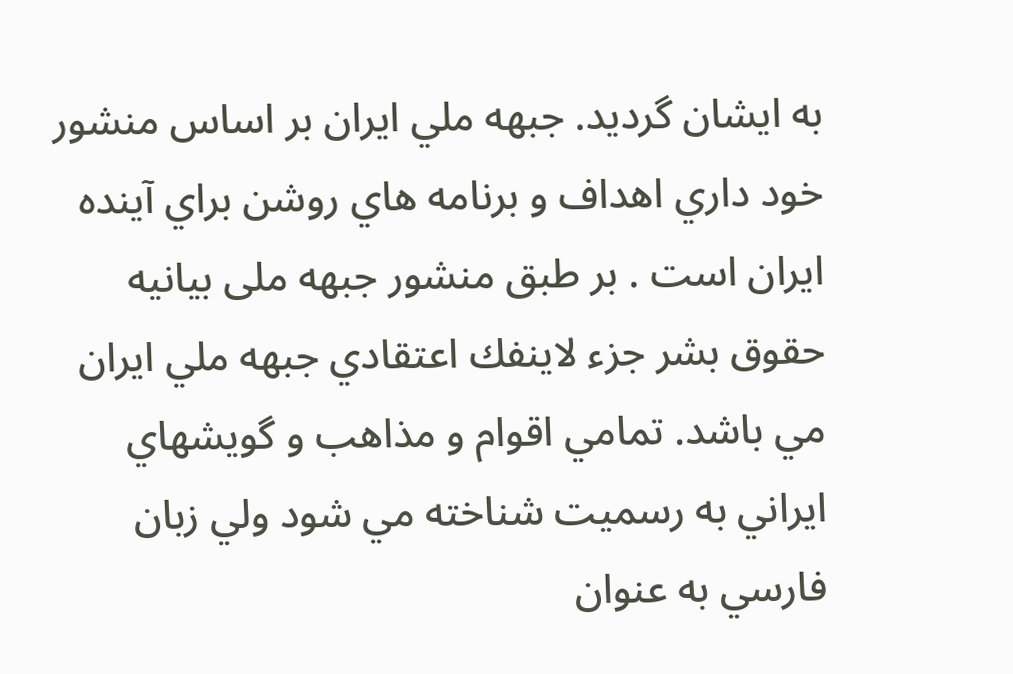به ايشان گرديد. جبهه ملي ايران بر اساس منشور خود داري اهداف و برنامه هاي روشن براي آينده ايران است . بر طبق منشور جبهه ملی بیانیه حقوق بشر جزء لاينفك اعتقادي جبهه ملي ايران مي باشد. تمامي اقوام و مذاهب و گويشهاي ايراني به رسميت شناخته مي شود ولي زبان فارسي به عنوان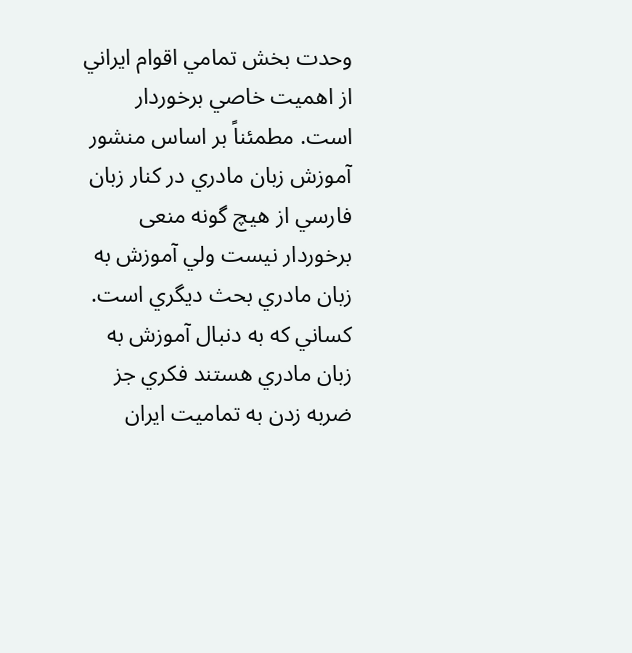وحدت بخش تمامي اقوام ايراني از اهميت خاصي برخوردار است. مطمئناً بر اساس منشور آموزش زبان مادري در كنار زبان فارسي از هيچ گونه منعی برخوردار نيست ولي آموزش به زبان مادري بحث ديگري است. كساني كه به دنبال آموزش به زبان مادري هستند فكري جز ضربه زدن به تماميت ايران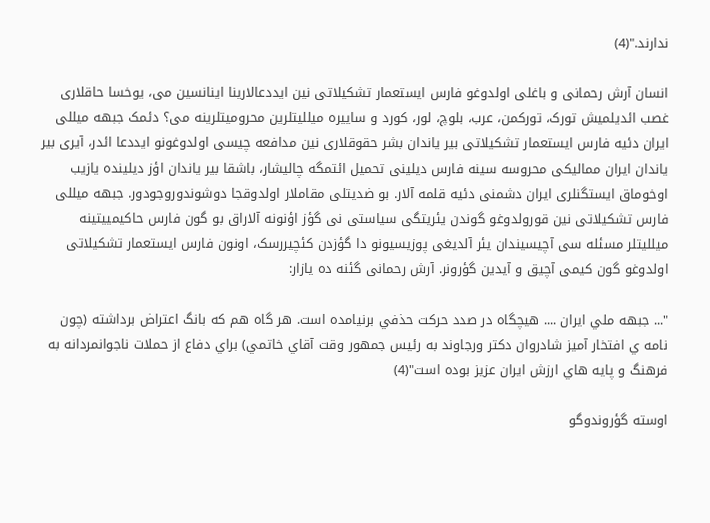ندارند."(4)

انسان آرش رحمانی و باغلی اولدوغو فارس ایستعمار تشکیلاتی نین ایددعالارینا اینانسین می، یوخسا حاقلاری غصب ائدیلمیش تورک، تورکمن، عرب، بلوچ، لور، کورد و ساییره میللیتلرین محرومیتلرینه می؟ دئمک جبهه میللی ایران دئیه فارس ایستعمار تشکیلاتی بیر یاندان بشر حقوقلاری نین مدافعه چیسی اولدوغونو ایددعا ائدر، آیری بیر یاندان ایران ممالیکی محروسه سینه فارس دیلینی تحمیل ائتمگه چالیشار، باشقا بیر یاندان اؤز دیلینده یازیب اوخوماق ایستگنلری ایران دشمنی دئیه قلمه آلار. بو ضدیتلی مقاملار اولدوقجا دوشوندوروجودور. جبهه میللی فارس تشکیلاتی نین قورولدوغو گوندن یئریتگی سیاستی نی گؤز اؤنونه آلاراق بو گون فارس حاکیمییتینه میللیتلر مسئله سی آچیسیندان یئر آلدیغی پوزیسیونو دا گؤزدن کئچیررسک، اونون فارس ایستعمار تشکیلاتی اولدوغو گون کیمی آچیق و آیدین گؤرونر. آرش رحمانی گئنه ده یازار:

"... جبهه ملي ایران .... هيچگاه در صدد حركت حذفي برنيامده است. هر گاه هم كه بانگ اعتراض برداشته (چون نامه ي افتخار آميز شادروان دكتر ورجاوند به رئيس جمهور وقت آقاي خاتمي) براي دفاع از حملات ناجوانمردانه به فرهنگ و پايه هاي ارزش ايران عزيز بوده است"(4)

اوسته گؤروندوگو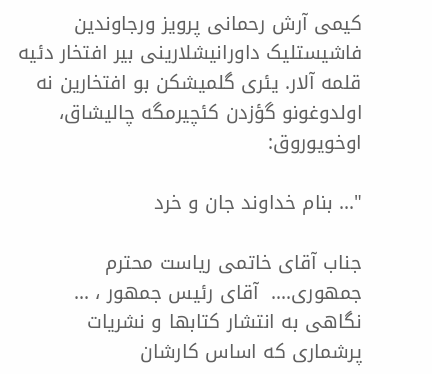کیمی آرش رحمانی پرویز ورجاوندین فاشیستلیک داورانیشلارینی بیر افتخار دئیه قلمه آلار. یئری گلمیشکن بو افتخارین نه اولدوغونو گؤزدن کئچیرمگه چالیشاق، اوخویوروق:

"... بنام خداوند جان و خرد

جناب آقای خاتمی ریاست محترم جمهوری....  آقای رئیس جمهور ، ... نگاهی به انتشار کتابها و نشریات پرشماری که اساس کارشان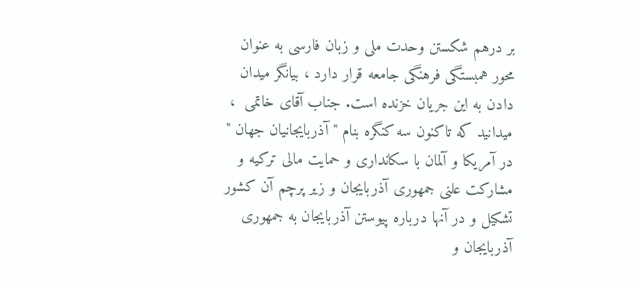بر درهم شکستن وحدت ملی و زبان فارسی به عنوان محور همبستگی فرهنگی جامعه قرار دارد ، بیانگر میدان دادن به این جریان خزنده است. جناب آقای خاتمی  ، میدانید که تاکنون سه کنگره بنام " آذربایجانیان جهان " در آمریکا و آلمان با سکانداری و حمایت مالی ترکیه و مشارکت علنی جمهوری آذربایجان و زیر پرچم آن کشور تشکیل و در آنها درباره پیوستن آذربایجان به جمهوری آذربایجان و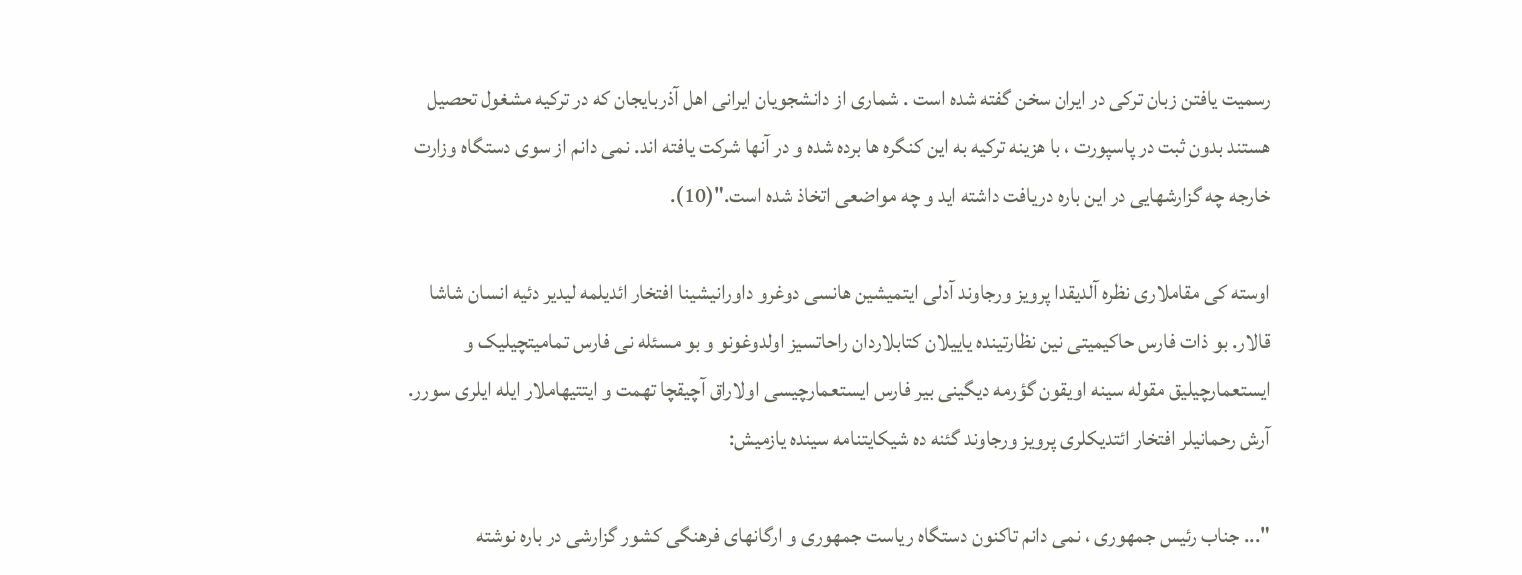رسمیت یافتن زبان ترکی در ایران سخن گفته شده است . شماری از دانشجویان ایرانی اهل آذربایجان که در ترکیه مشغول تحصیل هستند بدون ثبت در پاسپورت ، با هزینه ترکیه به این کنگره ها برده شده و در آنها شرکت یافته اند. نمی دانم از سوی دستگاه وزارت خارجه چه گزارشهایی در این باره دریافت داشته اید و چه مواضعی اتخاذ شده است."(10).

اوسته کی مقاملاری نظره آلدیقدا پرویز ورجاوند آدلی ایتمیشین هانسی دوغرو داورانیشینا افتخار ائدیلمه لیدیر دئیه انسان شاشا قالار. بو ذات فارس حاکیمیتی نین نظارتینده یاییلان کتابلاردان راحاتسیز اولدوغونو و بو مسئله نی فارس تمامیتچیلیک و ایستعمارچیلیق مقوله سینه اویقون گؤرمه دیگینی بیر فارس ایستعمارچیسی اولاراق آچیقچا تهمت و ایتتیهاملار ایله ایلری سورر. آرش رحمانیلر افتخار ائتدیکلری پرویز ورجاوند گئنه ده شیکایتنامه سینده یازمیش:

"... جناب رئیس جمهوری ، نمی دانم تاکنون دستگاه ریاست جمهوری و ارگانهای فرهنگی کشور گزارشی در باره نوشته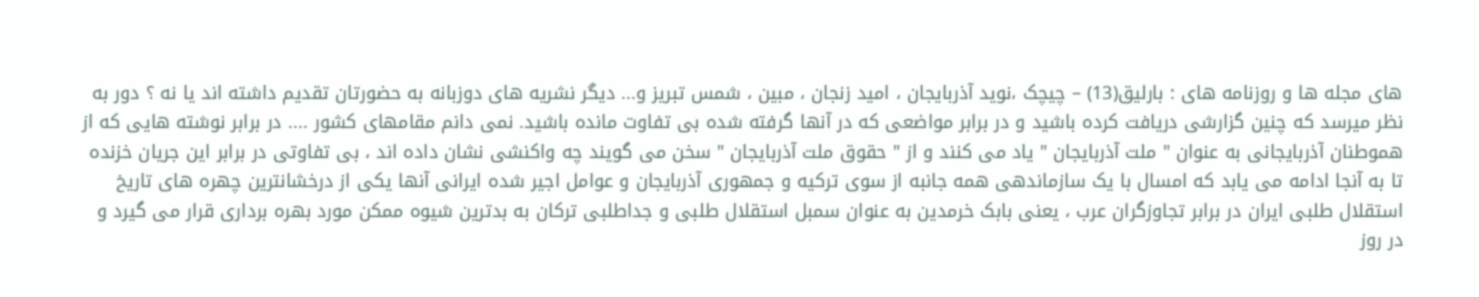های مجله ها و روزنامه های : بارلیق(13) – چیچک ،نوید آذربایجان ، امید زنجان ، مبین ، شمس تبریز و... دیگر نشریه های دوزبانه به حضورتان تقدیم داشته اند یا نه ؟ دور به نظر میرسد که چنین گزارشی دریافت کرده باشید و در برابر مواضعی که در آنها گرفته شده بی تفاوت مانده باشید. نمی دانم مقامهای کشور .... در برابر نوشته هایی که از هموطنان آذربایجانی به عنوان " ملت آذربایجان " یاد می کنند و از " حقوق ملت آذربایجان " سخن می گویند چه واکنشی نشان داده اند ، بی تفاوتی در برابر این جریان خزنده تا به آنجا ادامه می یابد که امسال با یک سازماندهی همه جانبه از سوی ترکیه و جمهوری آذربایجان و عوامل اجیر شده ایرانی آنها یکی از درخشانترین چهره های تاریخ استقلال طلبی ایران در برابر تجاوزگران عرب ، یعنی بابک خرمدین به عنوان سمبل استقلال طلبی و جداطلبی ترکان به بدترین شیوه ممکن مورد بهره برداری قرار می گیرد و در روز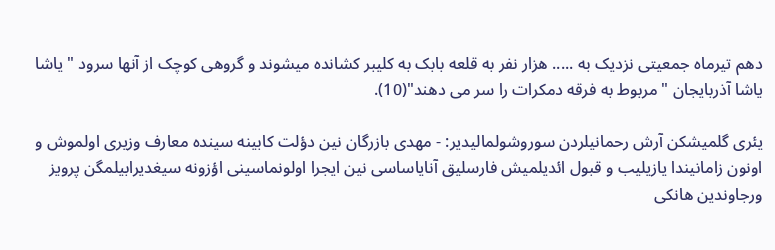دهم تیرماه جمعیتی نزدیک به ..... هزار نفر به قلعه بابک به کلیبر کشانده میشوند و گروهی کوچک از آنها سرود " یاشا یاشا آذربایجان " مربوط به فرقه دمکرات را سر می دهند"(10).

یئری گلمیشکن آرش رحمانیلردن سوروشولمالیدیر: - مهدی بازرگان نین دؤلت کابینه سینده معارف وزیری اولموش و اونون زامانیندا یازیلیب و قبول ائدیلمیش فارسلیق آنایاساسی نین ایجرا اولونماسینی اؤزونه سیغدیرابیلمگن پرویز ورجاوندین هانکی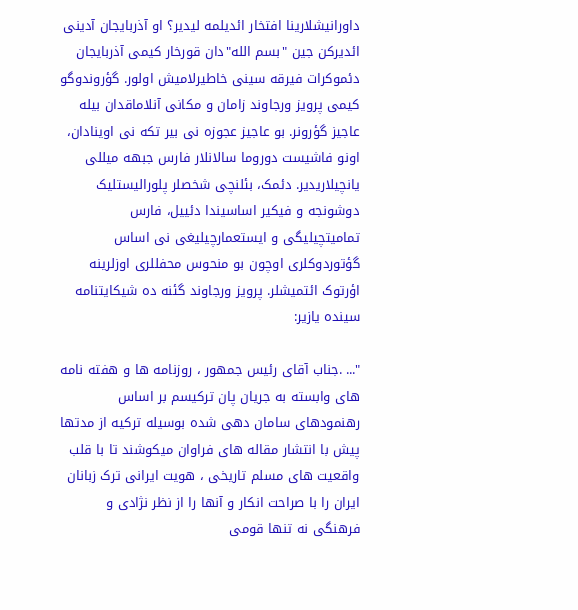داورانیشلارینا افتخار ائدیلمه لیدیر؟ او آذربایجان آدینی ائدیرکن جین "بسم الله"دان قورخار کیمی آذربایجان دئموکرات فیرقه سینی خاطیرلامیش اولور. گؤروندوگو کیمی پرویز ورجاوند زامان و مکانی آنلاماقدان بیله عاجیز گؤرونر. بو عاجیز عجوزه نی بیر تکه نی اوینادان، اونو فاشیست دوروما سالانلار فارس جبهه میللی یانچیلاریدیر. دئمک، بئلنچی شخصلر پلورالیستلیک دوشونجه و فیکیر اساسیندا دئییل، فارس تمامیتچیلیگی و ایستعمارچیلیغی نی اساس گؤتوردوکلری اوچون بو منحوس محفللری اوزلرینه اؤرتوک ائتمیشلر. پرویز ورجاوند گئنه ده شیکایتنامه سینده یازیر:

"... .جناب آقای رئیس جمهور ، روزنامه ها و هفته نامه های وابسته به جریان پان ترکیسم بر اساس رهنمودهای سامان دهی شده بوسیله ترکیه از مدتها پیش با انتشار مقاله های فراوان میکوشند تا با قلب واقعیت های مسلم تاریخی ، هویت ایرانی ترک زبانان ایران را با صراحت انکار و آنها را از نظر نژادی و فرهنگی نه تنها قومی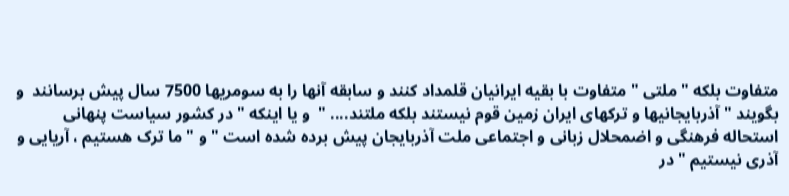متفاوت بلکه " ملتی " متفاوت با بقیه ایرانیان قلمداد کنند و سابقه آنها را به سومریها 7500 سال پیش برسانند  و بگویند " آذربایجانیها و ترکهای ایران زمین قوم نیستند بلکه ملتند.... "  و یا اینکه " در کشور سیاست پنهانی استحاله فرهنگی و اضمحلال زبانی و اجتماعی ملت آذربایجان پیش برده شده است " و " ما ترک هستیم ، آریایی و آذری نیستیم " در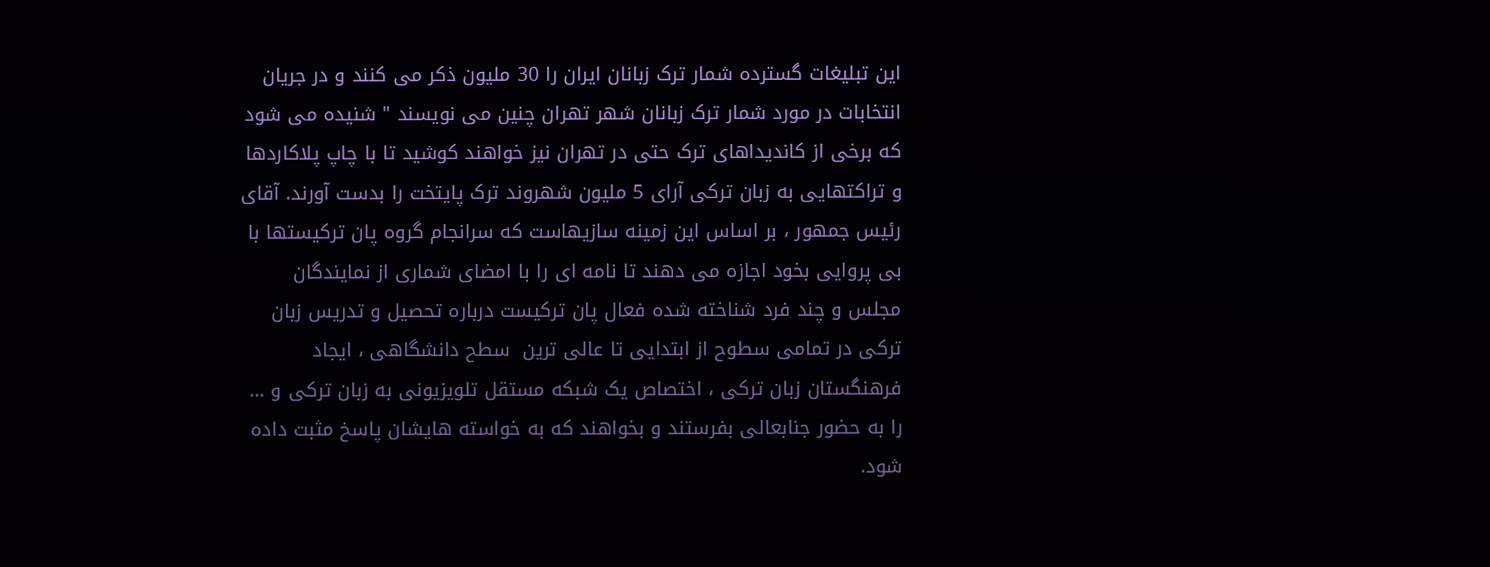این تبلیغات گسترده شمار ترک زبانان ایران را 30 ملیون ذکر می کنند و در جریان انتخابات در مورد شمار ترک زبانان شهر تهران چنین می نویسند " شنیده می شود که برخی از کاندیداهای ترک حتی در تهران نیز خواهند کوشید تا با چاپ پلاکاردها و تراکتهایی به زبان ترکی آرای 5 ملیون شهروند ترک پایتخت را بدست آورند. آقای رئیس جمهور ، بر اساس این زمینه سازیهاست که سرانجام گروه پان ترکیستها با بی پروایی بخود اجازه می دهند تا نامه ای را با امضای شماری از نمایندگان مجلس و چند فرد شناخته شده فعال پان ترکیست درباره تحصیل و تدریس زبان ترکی در تمامی سطوح از ابتدایی تا عالی ترین  سطح دانشگاهی ، ایجاد فرهنگستان زبان ترکی ، اختصاص یک شبکه مستقل تلویزیونی به زبان ترکی و ... را به حضور جنابعالی بفرستند و بخواهند که به خواسته هایشان پاسخ مثبت داده شود.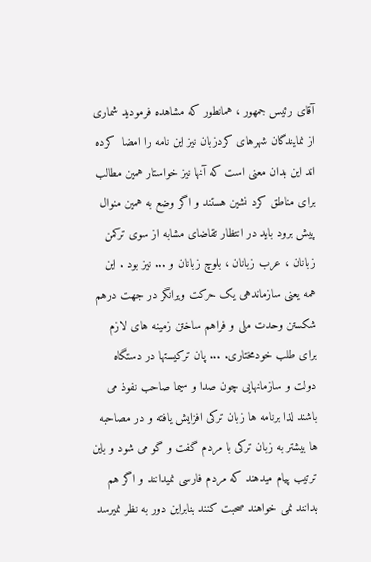آقای رئیس جمهور ، همانطور که مشاهده فرمودید شماری از نمایندگان شهرهای کردزبان نیز این نامه را امضا  کرده اند این بدان معنی است که آنها نیز خواستار همین مطالب برای مناطق کرد نشین هستند و اگر وضع به همین منوال پیش برود باید در انتظار تقاضای مشابه از سوی ترکمن زبانان ، عرب زبانان ، بلوچ زبانان و ... نیز بود . این همه یعنی سازماندهی یک حرکت ویرانگر در جهت درهم شکستن وحدت ملی و فراهم ساختن زمینه های لازم برای طلب خودمختاری. ... پان ترکیستها در دستگاه دولت و سازمانهایی چون صدا و سیما صاحب نفوذ می باشند لذا برنامه ها زبان ترکی افزایش یافته و در مصاحبه ها بیشتر به زبان ترکی با مردم گفت و گو می شود و باین ترتیب پیام میدهند که مردم فارسی نمیدانند و اگر هم بدانند نمی خواهند صحبت کنند بنابراین دور به نظر نمیرسد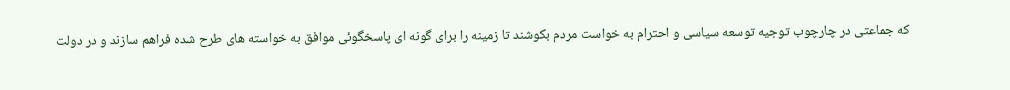که جماعتی در چارچوب توجیه توسعه سیاسی و احترام به خواست مردم بکوشند تا زمینه را برای گونه ای پاسخگوئی موافق به خواسته های طرح شده فراهم سازند و در دولت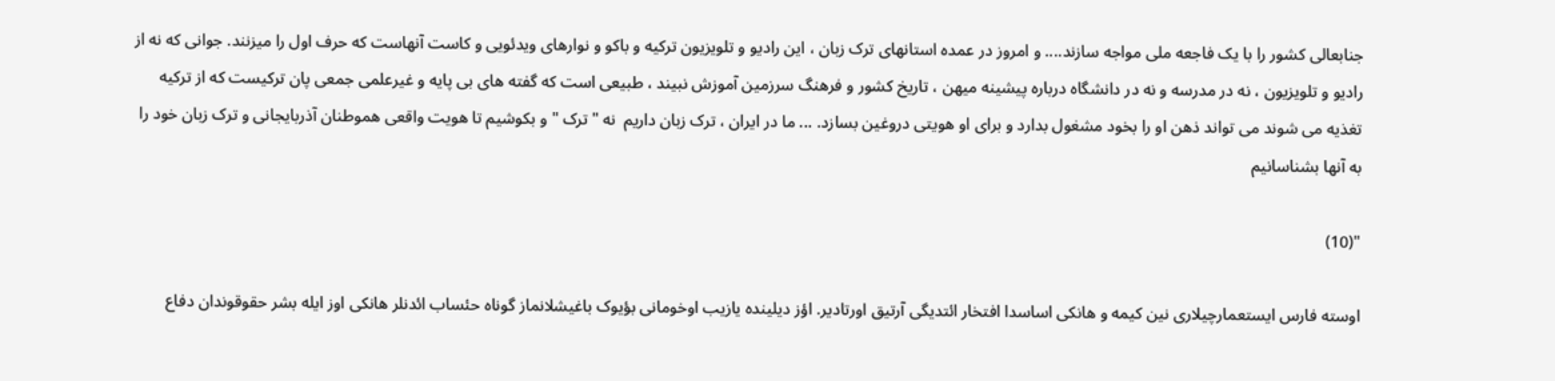جنابعالی کشور را با یک فاجعه ملی مواجه سازند.... و امروز در عمده استانهای ترک زبان ، این رادیو و تلویزیون ترکیه و باکو و نوارهای ویدئویی و کاست آنهاست که حرف اول را میزنند. جوانی که نه از رادیو و تلویزیون ، نه در مدرسه و نه در دانشگاه درباره پیشینه میهن ، تاریخ کشور و فرهنگ سرزمین آموزش نبیند ، طبیعی است که گفته های بی پایه و غیرعلمی جمعی پان ترکیست که از ترکیه تغذیه می شوند می تواند ذهن او را بخود مشغول بدارد و برای او هویتی دروغین بسازد. ... ما در ایران ، ترک زبان داریم  نه " ترک " و بکوشیم تا هویت واقعی هموطنان آذربایجانی و ترک زبان خود را به آنها بشناسانیم

"(10)

اوسته فارس ایستعمارچیلاری نین کیمه و هانکی اساسدا افتخار ائتدیگی آرتیق اورتادیر. اؤز دیلینده یازیب اوخومانی بؤیوک باغیشلانماز گوناه حئساب ائدنلر هانکی اوز ایله بشر حقوقوندان دفاع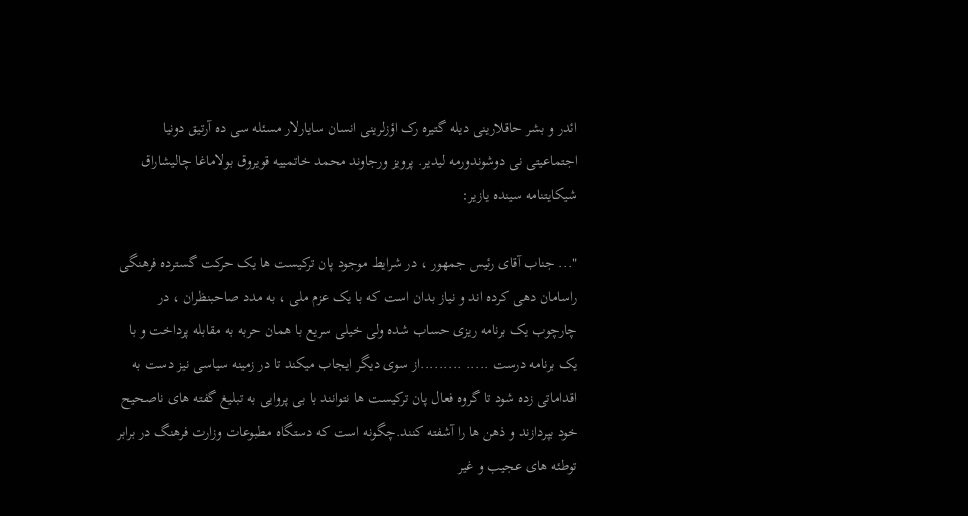ائدر و بشر حاقلارینی دیله گتیره رک اؤزلرینی انسان سایارلار مسئله سی ده آرتیق دونیا اجتماعیتی نی دوشوندورمه لیدیر. پرویز ورجاوند محمد خاتمییه قویروق بولاماغا چالیشاراق شیکایتنامه سینده یازیر:

"... جناب آقای رئیس جمهور ، در شرایط موجود پان ترکیست ها یک حرکت گسترده فرهنگی راسامان دهی کرده اند و نیاز بدان است که با یک عزم ملی ، به مدد صاحبنظران ، در چارچوب یک برنامه ریزی حساب شده ولی خیلی سریع با همان حربه به مقابله پرداخت و با یک برنامه درست ..... .........از سوی دیگر ایجاب میکند تا در زمینه سیاسی نیز دست به اقداماتی زده شود تا گروه فعال پان ترکیست ها نتوانند با بی پروایی به تبلیغ گفته های ناصحیح خود بپردازند و ذهن ها را آشفته کنند.چگونه است که دستگاه مطبوعات وزارت فرهنگ در برابر توطئه های عجیب و غیر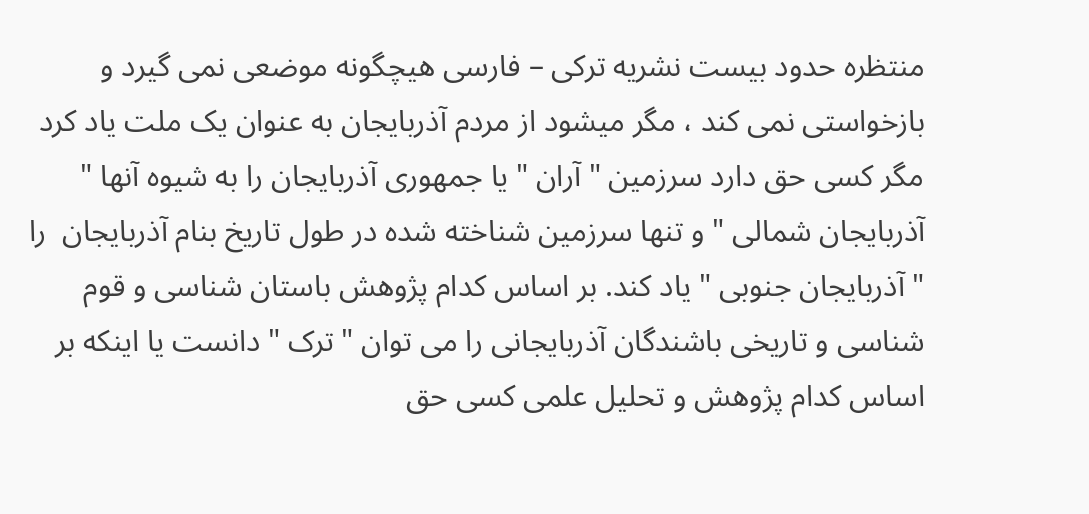منتظره حدود بیست نشریه ترکی – فارسی هیچگونه موضعی نمی گیرد و بازخواستی نمی کند ، مگر میشود از مردم آذربایجان به عنوان یک ملت یاد کرد مگر کسی حق دارد سرزمین " آران " یا جمهوری آذربایجان را به شیوه آنها " آذربایجان شمالی " و تنها سرزمین شناخته شده در طول تاریخ بنام آذربایجان  را " آذربایجان جنوبی " یاد کند. بر اساس کدام پژوهش باستان شناسی و قوم شناسی و تاریخی باشندگان آذربایجانی را می توان " ترک " دانست یا اینکه بر اساس کدام پژوهش و تحلیل علمی کسی حق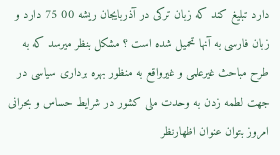دارد تبلیغ کند که زبان ترکی در آذربایجان ریشه 00 75 دارد و زبان فارسی به آنها تحمیل شده است ؟ مشکل بنظر میرسد که به طرح مباحث غیرعلمی و غیرواقع به منظور بهره برداری سیاسی در جهت لطمه زدن به وحدت ملی کشور در شرایط حساس و بحرانی امروز بتوان عنوان اظهارنظر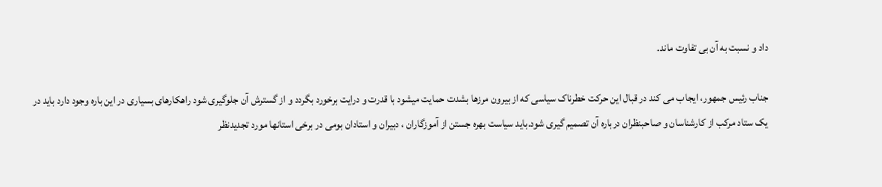داد و نسبت به آن بی تفاوت ماند.

جناب رئیس جمهور، ایجاب می کند در قبال این حرکت خطرناک سیاسی که از بیرون مرزها بشدت حمایت میشود با قدرت و درایت برخورد بگردد و از گسترش آن جلوگیری شود راهکارهای بسیاری در این باره وجود دارد باید در یک ستاد مرکب از کارشناسان و صاحبنظران درباره آن تصمیم گیری شود.باید سیاست بهره جستن از آموزگاران ، دبیران و استادان بومی در برخی استانها مورد تجدیدنظر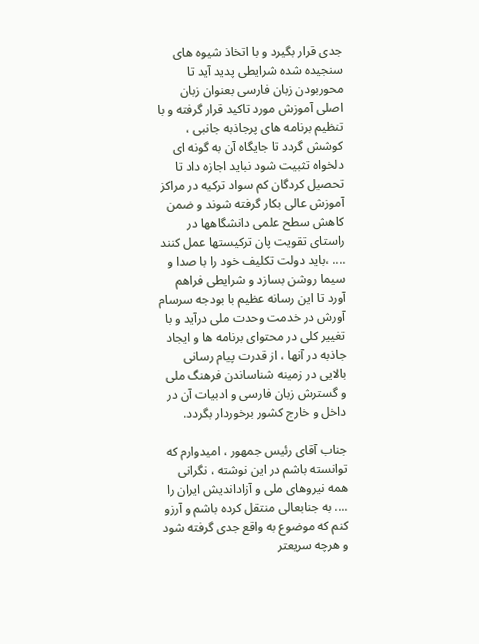جدی قرار بگیرد و با اتخاذ شیوه های سنجیده شده شرایطی پدید آید تا محوربودن زبان فارسی بعنوان زبان اصلی آموزش مورد تاکید قرار گرفته و با تنظیم برنامه های پرجاذبه جانبی ، کوشش گردد تا جایگاه آن به گونه ای دلخواه تثبیت شود نباید اجازه داد تا تحصیل کردگان کم سواد ترکیه در مراکز آموزش عالی بکار گرفته شوند و ضمن کاهش سطح علمی دانشگاهها در راستای تقویت پان ترکیستها عمل کنند .... ،باید دولت تکلیف خود را با صدا و سیما روشن بسازد و شرایطی فراهم آورد تا این رسانه عظیم با بودجه سرسام آورش در خدمت وحدت ملی درآید و با تغییر کلی در محتوای برنامه ها و ایجاد جاذبه در آنها ، از قدرت پیام رسانی بالایی در زمینه شناساندن فرهنگ ملی و گسترش زبان فارسی و ادبیات آن در داخل و خارج کشور برخوردار بگردد.

جناب آقای رئیس جمهور ، امیدوارم که توانسته باشم در این نوشته ، نگرانی همه نیروهای ملی و آزاداندیش ایران را .... به جنابعالی منتقل کرده باشم و آرزو کنم که موضوع به واقع جدی گرفته شود و هرچه سریعتر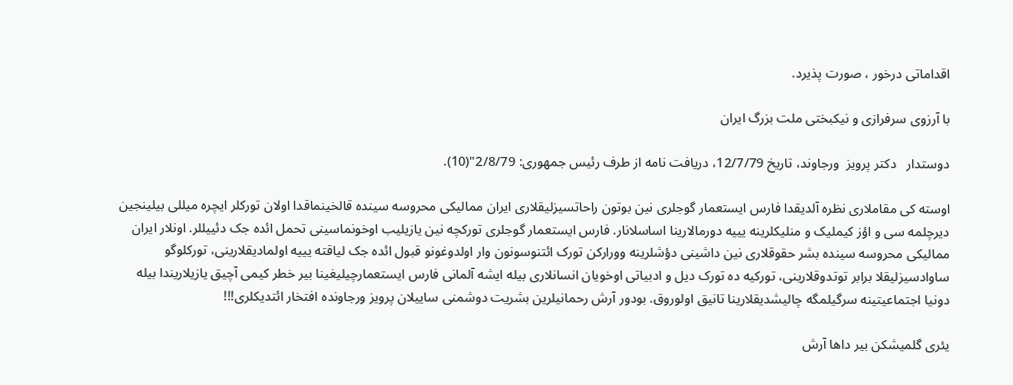اقداماتی درخور ، صورت پذیرد.

با آرزوی سرفرازی و نیکبختی ملت بزرگ ایران

دوستدار   دکتر پرویز  ورجاوند، تاریخ 12/7/79، دریافت نامه از طرف رئیس جمهوری: 2/8/79"(10).

اوسته کی مقاملاری نظره آلدیقدا فارس ایستعمار گوجلری نین بوتون راحاتسیزلیقلاری ایران ممالیکی محروسه سینده قالخینماقدا اولان تورکلر ایچره میللی بیلینجین دیرچلمه سی و اؤز کیملیک و منلیکلرینه یییه دورمالارینا اساسلانار. فارس ایستعمار گوجلری تورکچه نین یازیلیب اوخونماسینی تحمل ائده جک دئییللر. اونلار ایران ممالیکی محروسه سینده بشر حقوقلاری نین داشینی دؤشلرینه وورارکن تورک ائتنوسونون وار اولدوغونو قبول ائده جک لیاقته یییه اولمادیقلارینی، تورکلوگو ساوادسیزلیقلا برابر توتدوقلارینی، تورکیه ده تورک دیل و ادبیاتی اوخویان انسانلاری بیله ایشه آلمانی فارس ایستعمارچیلیغینا بیر خطر کیمی آچیق یازیلاریندا بیله دونیا اجتماعیتینه سرگیلمگه چالیشدیقلارینا تانیق اولوروق. بودور آرش رحمانیلرین بشریت دوشمنی ساییلان پرویز ورجاونده افتخار ائتدیکلری!!!

یئری گلمیشکن بیر داها آرش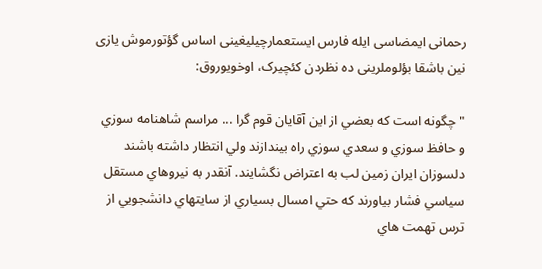رحمانی ایمضاسی ایله فارس ایستعمارچیلیغینی اساس گؤتورموش یازی نین باشقا بؤلوملرینی ده نظردن کئچیرک، اوخویوروق:

" چگونه است كه بعضي از اين آقايان قوم گرا ... مراسم شاهنامه سوزي و حافظ سوزي و سعدي سوزي راه بيندازند ولي انتظار داشته باشند دلسوزان ايران زمين لب به اعتراض نگشايند. آنقدر به نیروهاي مستقل سياسي فشار بياورند كه حتي امسال بسياري از سايتهاي دانشجويي از ترس تهمت هاي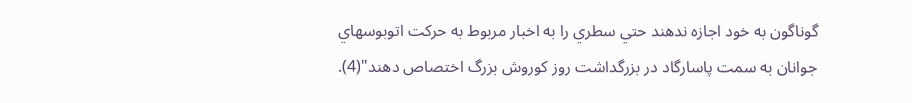گوناگون به خود اجازه ندهند حتي سطري را به اخبار مربوط به حركت اتوبوسهاي جوانان به سمت پاسارگاد در بزرگداشت روز كوروش بزرگ اختصاص دهند"(4).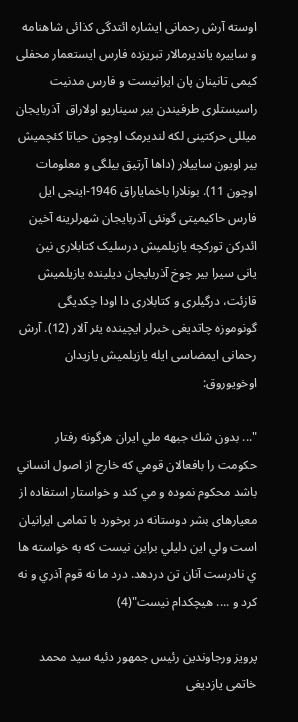اوسته آرش رحمانی ایشاره ائتدگی کذائی شاهنامه و ساییره یاندیرمالار تبریزده فارس ایستعمار محفلی کیمی تانینان پان ایرانیست و فارس مدنیت راسیستلری طرفیندن بیر سیناریو اولاراق  آذربایجان میللی حرکتینی لکه لندیرمک اوچون حیاتا کئچمیش بیر اویون ساییلار (داها آرتیق بیلگی و معلومات اوچون 11). بونلارا باخمایاراق 1946-اینجی ایل فارس حاکیمیتی گونئی آذربایجان شهرلرینه آخین ائدرکن تورکچه یازیلمیش درسلیک کتابلاری نین یانی سیرا بیر چوخ آذربایجان دیلینده یازیلمیش قازئت، درگیلری و کتابلاری دا اودا چکدیگی گونوموزه چاتدیغی خبرلر ایچینده یئر آلار (12). آرش رحمانی ایمضاسی ایله یازیلمیش یازیدان اوخویوروق:

"... بدون شك جبهه ملي ايران هرگونه رفتار حكومت را بافعالان قومي كه خارج از اصول انساني باشد محكوم نموده و مي كند و خواستار استفاده از معیارهای بشر دوستانه در برخورد با تمامی ایرانیان است ولي اين دليلي براين نيست كه به خواسته ها ي نادرست آنان تن دردهد. درد ما نه قوم آذري و نه كرد و .... هيچكدام نيست"(4)

پرویز ورجاوندین رئیس جمهور دئیه سید محمد خاتمی یازدیغی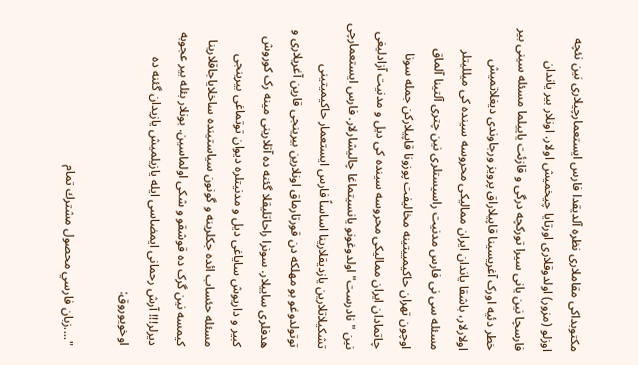مکتوبداکی مقاملاری نظره آلدیقدا فارس ایستعمارچیلاری نین نئچه اوزلو (مزور) اولدوقلاری اورتایا چیخمیش اولار. اونلار بیر یاندان فارسچا نین یانی سیرا تورکچه درگی و قازئت یاییلما مسئله سینی بیر خطر دئیه اورک آغریسینا قاپیلاراق پرویز ورجاوندی دیغلاتمیش اولارلار، باشقا یاندان ایران ممالیکی محروسه سینده کی میللیتلر مسئله سی نی فارس مدنیت راسیستلری نین چتری آلتینا آلماق اوچون تهران حاکیمییتینه مخالیفت پوزونا قاپیلارکن جمله سونا چاتمادان ایران ممالیکی محروسه سینده کی دیل و مدنیت آزادلیغی نین "نادرست" اولدوغونو یانسیتماغا چالیشارلار. فارس ایستعمارچی تشکیلاتلارین یازدیقلارینا اساساً فارس ایستعمار حاکیمیتینی توتولدوغو بو مهلکه دن قورتارماق اونلارین بیرینجی قارین آغریلاری و هدفلری ساییلار. سونرا راحاتلیقلا گئنه ده آتلارینی مینه رک کوروش کبیر و داریوش سایاغی دیل و مدنیتلره دیوان توتماغی بیرینجی مسئله حئساب ائده جکلرینه و گونون سیاستینده ساخلایاجاقلارینا کیمسه نین گرک ده قوشقو و شکی اولماسین. بونلار بئله بیر عجوبه دیرلر!!! آرش رحمانی ایمضاسی ایله یازیلمیش یازیدان گئنه ده اوخویوروق:

"....زبان فارسي محصول مشترك تمام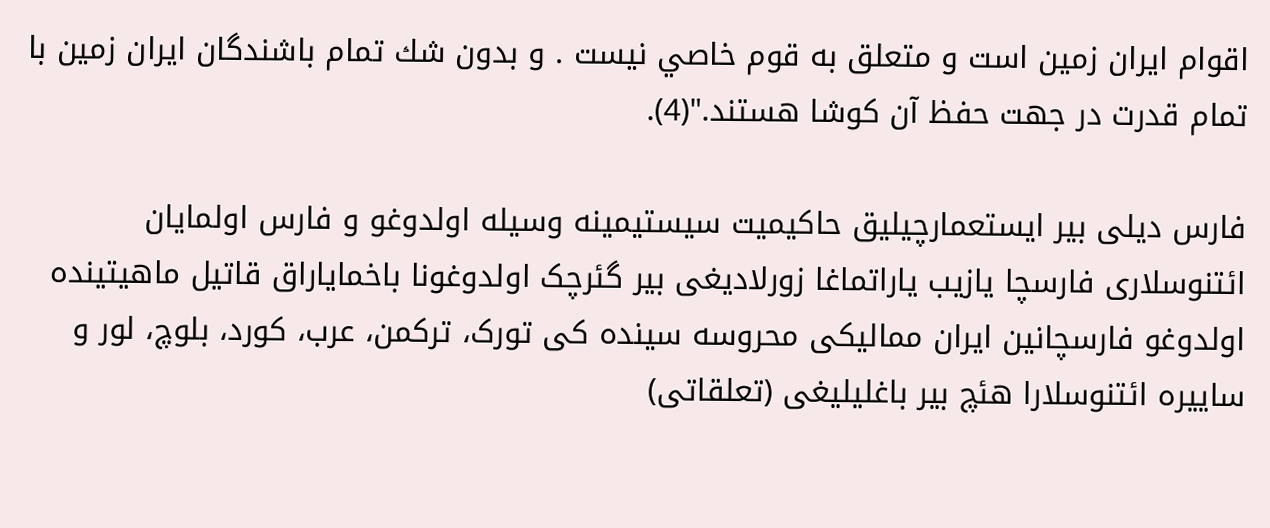اقوام ايران زمين است و متعلق به قوم خاصي نيست . و بدون شك تمام باشندگان ايران زمين با تمام قدرت در جهت حفظ آن كوشا هستند."(4).

فارس دیلی بیر ایستعمارچیلیق حاکیمیت سیستیمینه وسیله اولدوغو و فارس اولمایان ائتنوسلاری فارسچا یازیب یاراتماغا زورلادیغی بیر گئرچک اولدوغونا باخمایاراق قاتیل ماهیتینده اولدوغو فارسچانین ایران ممالیکی محروسه سینده کی تورک، ترکمن، عرب، کورد، بلوچ، لور و ساییره ائتنوسلارا هئچ بیر باغلیلیغی (تعلقاتی)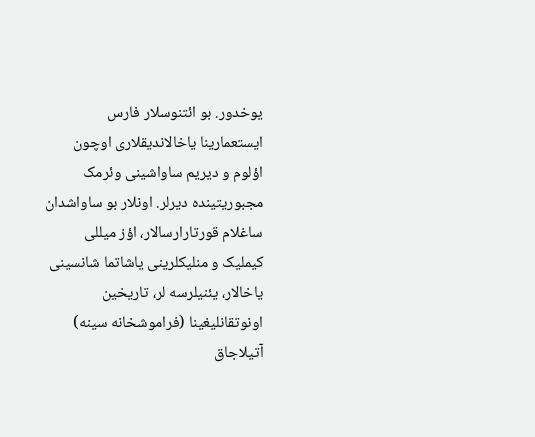یوخدور. بو ائتنوسلار فارس ایستعمارینا یاخالاندیقلاری اوچون اؤلوم و دیریم ساواشینی وئرمک مجبوریتینده دیرلر. اونلار بو ساواشدان ساغلام قورتارارسالار، اؤز میللی کیملیک و منلیکلرینی یاشاتما شانسینی یاخالار، یئنیلرسه لر، تاریخین اونوتقانلیغینا (فراموشخانه سینه) آتیلاجاق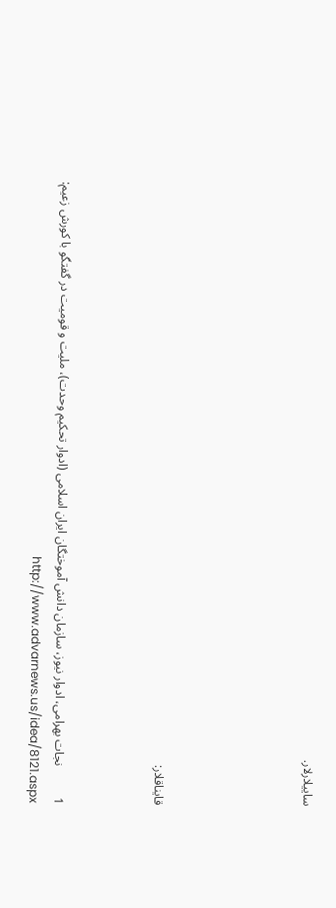ساییلارلار.





قایناقلار:



1          نجات بهرامی، ادوار نیوز، سازمان دانش آموختگان ایران اسلامی (ادوار تحکیم وحدت)، ملیت و قومیت در گفتگو با کورش زعیم: http://www.advarnews.us/idea/8121.aspx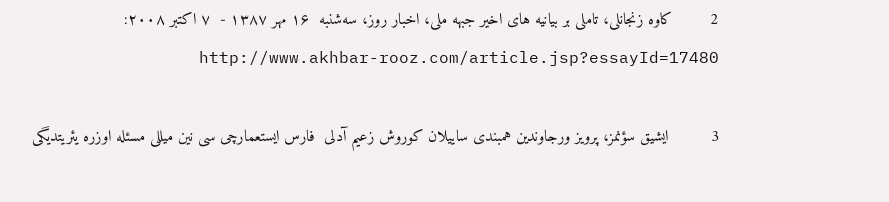2        کاوه زنجانلی، تاملی بر بیانیه های اخیر جبهه ملی، اخبار روز، سه‌شنبه  ۱۶ مهر ۱٣٨۷ -  ۷ اکتبر ۲۰۰٨: http://www.akhbar-rooz.com/article.jsp?essayId=17480

3         ایشیق سؤنمز، پرویز ورجاوندین همبندی ساییلان کوروش زعیم آدلی  فارس ایستعمارچی سی نین میللی مسئله اوزره یئریتدیگی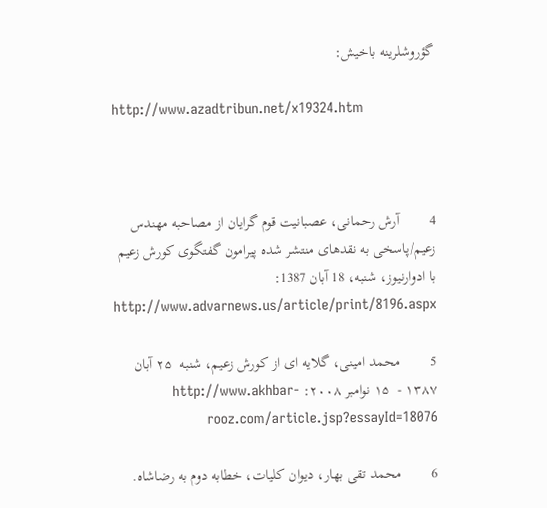گؤروشلرینه باخیش:

http://www.azadtribun.net/x19324.htm



4        آرش رحمانی، عصبانیت قوم گرايان از مصاحبه مهندس زعیم/پاسخی به نقدهای منتشر شده پیرامون گفتگوی کورش زعیم با ادوارنیوز، شنبه، 18 آبان 1387: http://www.advarnews.us/article/print/8196.aspx

5        محمد امینی، گلایه ای از کورش زعیم، شنبه  ۲۵ آبان ۱٣٨۷ -  ۱۵ نوامبر ۲۰۰٨: http://www.akhbar-rooz.com/article.jsp?essayId=18076

6        محمد تقی بهار، دیوان کلیات، خطابه دوم به رضاشاه.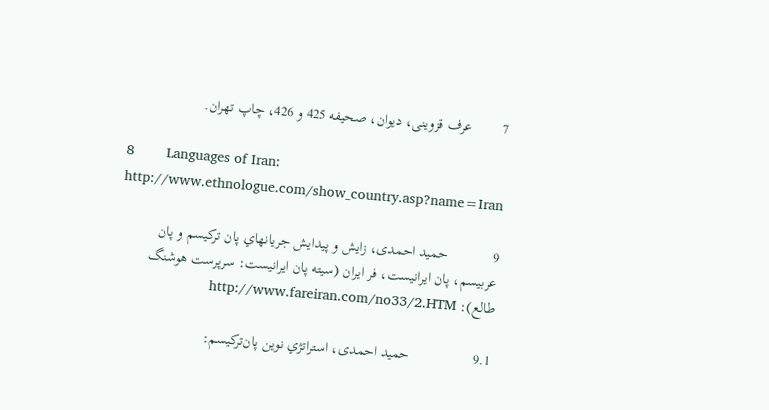7        عرف قزوینی، دیوان، صحیفه 425 و 426، چاپ تهران.

8        Languages of Iran: http://www.ethnologue.com/show_country.asp?name=Iran

9            حمید احمدی، زايش و پيدايش جريانهاي پان تركيسم و پان عربيسم، پان ایرانیست، فر ایران (سیته پان ایرانیست: سرپرست هوشنگ طالع): http://www.fareiran.com/no33/2.HTM

9.1                 حمید احمدی، استراتژي نوين پان‌تركيسم: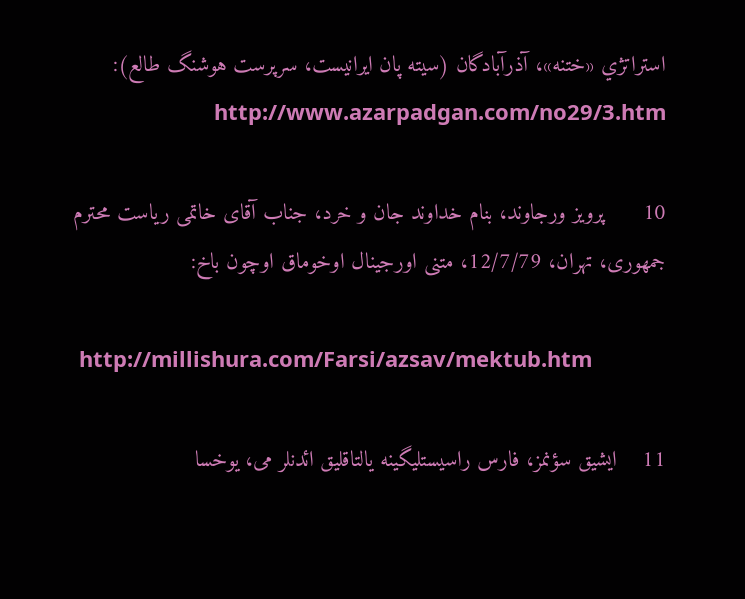استراتژي «ختنه»، آذرآبادگان (سیته پان ایرانیست، سرپرست هوشنگ طالع): http://www.azarpadgan.com/no29/3.htm

10      پرویز ورجاوند، بنام خداوند جان و خرد، جناب آقای خاتمی ریاست محترم جمهوری، تهران، 12/7/79، متنی اورجینال اوخوماق اوچون باخ:

 http://millishura.com/Farsi/azsav/mektub.htm

11    ایشیق سؤنمز، فارس راسیستلیگینه یالتاقلیق ائدنلر می، یوخسا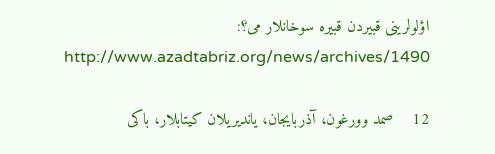اؤلولرینی قبیردن قبیره سوخانلار می؟: http://www.azadtabriz.org/news/archives/1490

12    صمد وورغون، آذربایجان، یاندیریلان کیتابلار، باکی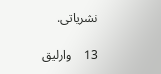نشریاتی.

13    وارلیق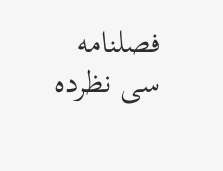فصلنامه سی نظرده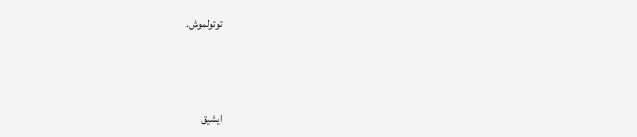توتولموش.



ایشیق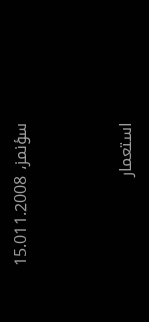سؤنمز، 15.011.2008



استعمار